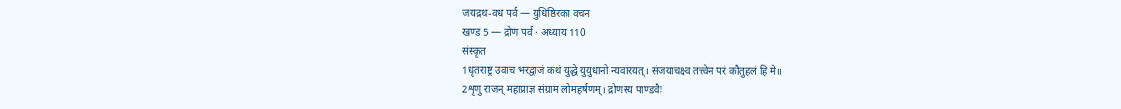जयद्रथ-वध पर्व — युधिष्ठिरका वचन
खण्ड 5 — द्रोण पर्व · अध्याय 110
संस्कृत
1धृतराष्ट्र उवाच भरद्वाजं कथं युद्धे युयुधानो न्यवारयत्। संजयाचक्ष्व तत्त्वेन परं कौतुहलं हि मे॥
2शृणु राजन् महाप्राज्ञ संग्राम लोमहर्षणम्। द्रोणस्य पाण्डवैः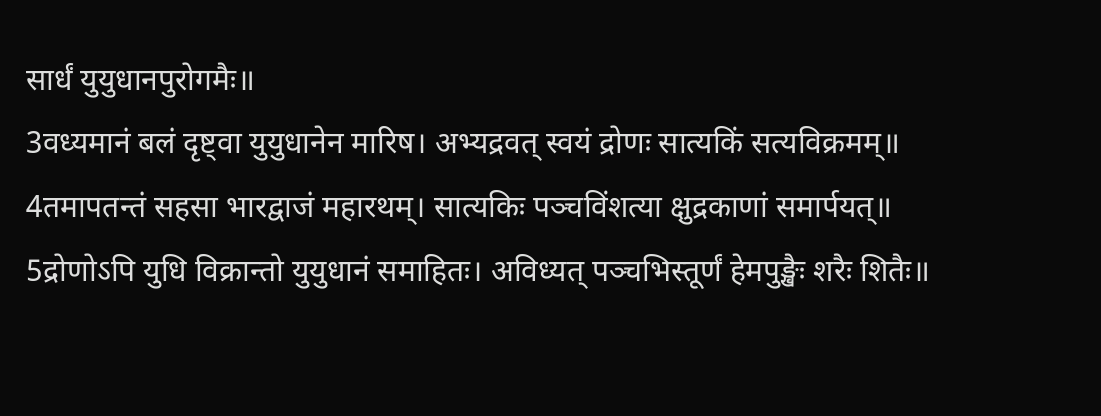सार्धं युयुधानपुरोगमैः॥
3वध्यमानं बलं दृष्ट्वा युयुधानेन मारिष। अभ्यद्रवत् स्वयं द्रोणः सात्यकिं सत्यविक्रमम्॥
4तमापतन्तं सहसा भारद्वाजं महारथम्। सात्यकिः पञ्चविंशत्या क्षुद्रकाणां समार्पयत्॥
5द्रोणोऽपि युधि विक्रान्तो युयुधानं समाहितः। अविध्यत् पञ्चभिस्तूर्णं हेमपुङ्खैः शरैः शितैः॥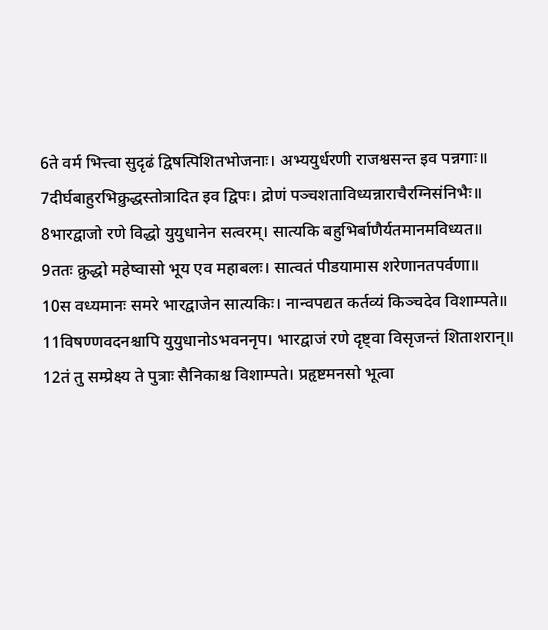6ते वर्म भित्त्वा सुदृढं द्विषत्पिशितभोजनाः। अभ्ययुर्धरणी राजश्वसन्त इव पन्नगाः॥
7दीर्घबाहुरभिक्रुद्धस्तोत्रादित इव द्विपः। द्रोणं पञ्चशताविध्यन्नाराचैरग्निसंनिभैः॥
8भारद्वाजो रणे विद्धो युयुधानेन सत्वरम्। सात्यकि बहुभिर्बाणैर्यतमानमविध्यत॥
9ततः क्रुद्धो महेष्वासो भूय एव महाबलः। सात्वतं पीडयामास शरेणानतपर्वणा॥
10स वध्यमानः समरे भारद्वाजेन सात्यकिः। नान्वपद्यत कर्तव्यं किञ्चदेव विशाम्पते॥
11विषण्णवदनश्चापि युयुधानोऽभवननृप। भारद्वाजं रणे दृष्ट्वा विसृजन्तं शिताशरान्॥
12तं तु सम्प्रेक्ष्य ते पुत्राः सैनिकाश्च विशाम्पते। प्रहृष्टमनसो भूत्वा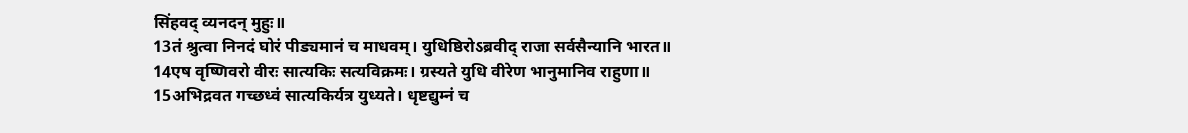सिंहवद् व्यनदन् मुहुः॥
13तं श्रुत्वा निनदं घोरं पीड्यमानं च माधवम्। युधिष्ठिरोऽब्रवीद् राजा सर्वसैन्यानि भारत॥
14एष वृष्णिवरो वीरः सात्यकिः सत्यविक्रमः। ग्रस्यते युधि वीरेण भानुमानिव राहुणा॥
15अभिद्रवत गच्छध्वं सात्यकिर्यत्र युध्यते। धृष्टद्युम्नं च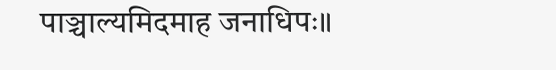पाञ्चाल्यमिदमाह जनाधिपः॥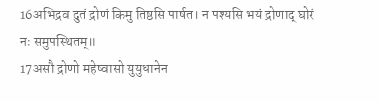16अभिद्रव दुतं द्रोणं किमु तिष्ठसि पार्षत। न पश्यसि भयं द्रोणाद् घोरं नः समुपस्थितम्॥
17असौ द्रोणो महेष्वासो युयुधानेन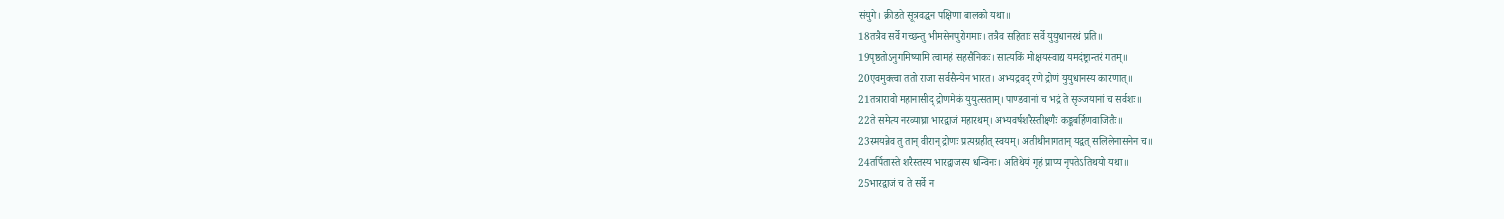संयुगे। क्रीडते सूत्रवद्धन पक्षिणा बालको यथा॥
18तत्रैव सर्वे गच्छन्तु भीमसेनपुरोगमाः। तत्रैव सहिताः सर्वे युयुधानरथं प्रति॥
19पृष्ठतोऽनुगमिष्यामि त्वामहं सहसैनिकः। सात्यकिं मोक्षयस्वाद्य यमदंष्ट्रान्तरं गतम्॥
20एवमुक्त्वा ततो राजा सर्वसैन्येन भारत। अभ्यद्रवद् रणे द्रोणं युयुधानस्य कारणात्॥
21तत्रारावो महानासीद् द्रोणमेकं युयुत्सताम्। पाण्डवानां च भद्रं ते सृञ्जयानां च सर्वशः॥
22ते समेत्य नरव्याघ्रा भारद्वाजं महारथम्। अभ्यवर्षशरैस्तीक्ष्णैः कङ्कबर्हिणवाजितैः॥
23स्मयन्नेव तु तान् वीरान् द्रोणः प्रत्यग्रहीत् स्वयम्। अतीथीनागतान् यद्वत् सलिलेनासनेन च॥
24तर्पितास्ते शरैस्तस्य भारद्वाजस्य धन्विनः। अतिथेयं गृहं प्राप्य नृपतेऽतिथयो यथा॥
25भारद्वाजं च ते सर्वे न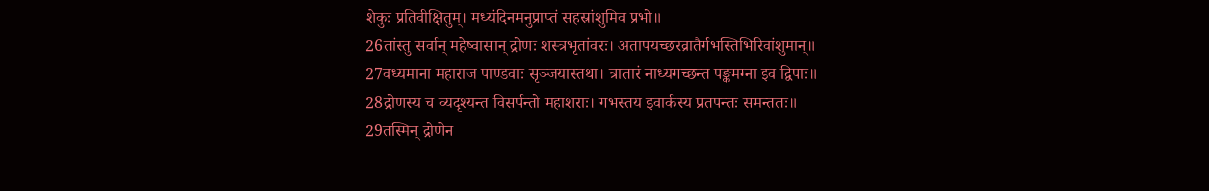शेकुः प्रतिवीक्षितुम्। मध्यंदिनमनुप्राप्तं सहस्रांशुमिव प्रभो॥
26तांस्तु सर्वान् महेष्वासान् द्रोणः शस्त्रभृतांवरः। अतापयच्छरव्रातैर्गभस्तिभिरिवांशुमान्॥
27वध्यमाना महाराज पाण्डवाः सृञ्जयास्तथा। त्रातारं नाध्यगच्छन्त पङ्कमग्ना इव द्विपाः॥
28द्रोणस्य च व्यदृश्यन्त विसर्पन्तो महाशराः। गभस्तय इवार्कस्य प्रतपन्तः समन्ततः॥
29तस्मिन् द्रोणेन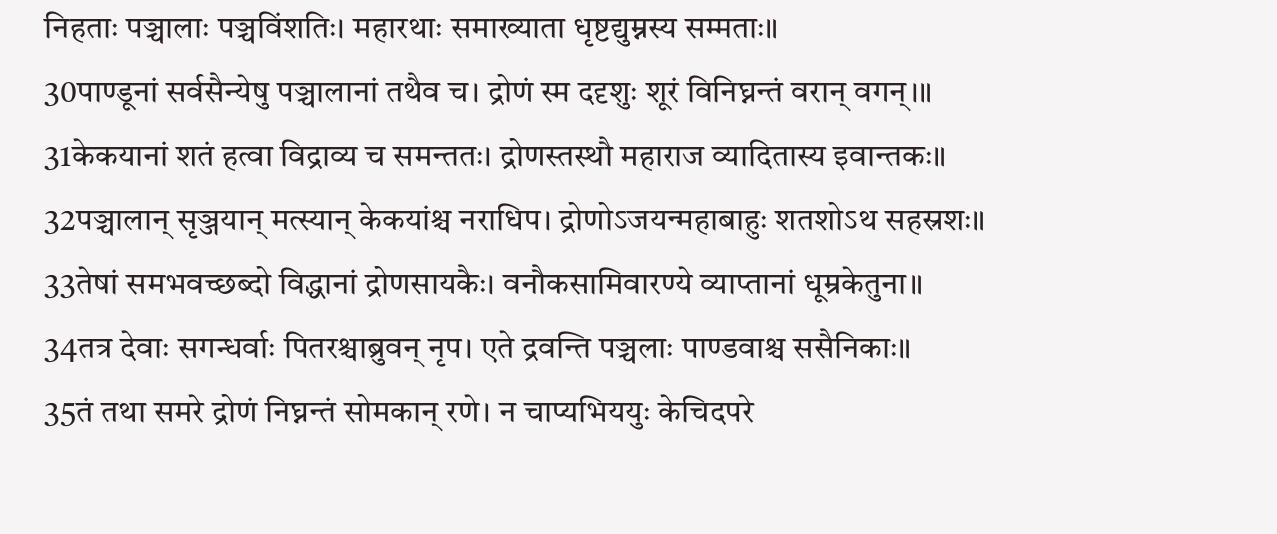निहताः पञ्चालाः पञ्चविंशतिः। महारथाः समाख्याता धृष्टद्युम्नस्य सम्मताः॥
30पाण्डूनां सर्वसैन्येषु पञ्चालानां तथैव च। द्रोणं स्म ददृशुः शूरं विनिघ्नन्तं वरान् वगन्।॥
31केकयानां शतं हत्वा विद्राव्य च समन्ततः। द्रोणस्तस्थौ महाराज व्यादितास्य इवान्तकः॥
32पञ्चालान् सृञ्जयान् मत्स्यान् केकयांश्च नराधिप। द्रोणोऽजयन्महाबाहुः शतशोऽथ सहस्रशः॥
33तेषां समभवच्छब्दो विद्धानां द्रोणसायकैः। वनौकसामिवारण्ये व्याप्तानां धूम्रकेतुना॥
34तत्र देवाः सगन्धर्वाः पितरश्चाब्रुवन् नृप। एते द्रवन्ति पञ्चलाः पाण्डवाश्च ससैनिकाः॥
35तं तथा समरे द्रोणं निघ्नन्तं सोमकान् रणे। न चाप्यभिययुः केचिदपरे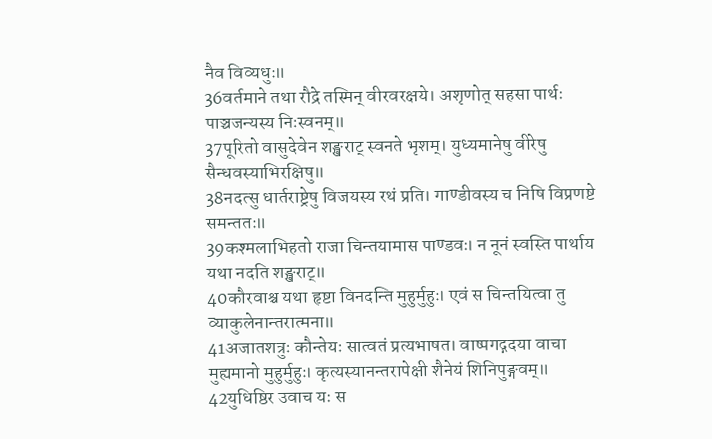नैव विव्यधुः॥
36वर्तमाने तथा रौद्रे तस्मिन् वीरवरक्षये। अशृणोत् सहसा पार्थः पाञ्चजन्यस्य निःस्वनम्॥
37पूरितो वासुदेवेन शङ्खराट् स्वनते भृशम्। युध्यमानेषु वीरेषु सैन्धवस्याभिरक्षिषु॥
38नदत्सु धार्तराष्ट्रेषु विजयस्य रथं प्रति। गाण्डीवस्य च निषि विप्रणष्टे समन्ततः॥
39कश्मलाभिहतो राजा चिन्तयामास पाण्डवः। न नूनं स्वस्ति पार्थाय यथा नदति शङ्खराट्॥
40कौरवाश्च यथा हृष्टा विनदन्ति मुहुर्मुहुः। एवं स चिन्तयित्वा तु व्याकुलेनान्तरात्मना॥
41अजातशत्रुः कौन्तेयः सात्वतं प्रत्यभाषत। वाष्पगद्गदया वाचा मुह्यमानो मुहुर्मुहुः। कृत्यस्यानन्तरापेक्षी शैनेयं शिनिपुङ्गवम्॥
42युधिष्ठिर उवाच यः स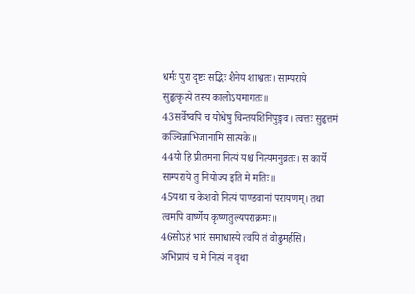धर्मः पुरा दृष्टः सद्भिः शैनेय शाश्वतः। साम्पराये सुहृत्कृत्ये तस्य कालोऽयमागतः॥
43सर्वेष्वपि च योधेषु चिन्तयशिनिपुङ्गव। त्वत्तः सुहृत्तमं कञ्चिन्नाभिजानामि सात्यके॥
44यो हि प्रीतमना नित्यं यश्च नित्यमनुव्रतः। स कार्ये साम्पराये तु नियोज्य इति मे मतिः॥
45यथा च केशवो नित्यं पाण्डवानां परायणम्। तथा त्वमपि वार्ष्णेय कृष्णतुल्यपराक्रमः॥
46सोऽहं भारं समाधास्ये त्वयि तं वोढुमर्हसि। अभिप्रायं च मे नित्यं न वृथा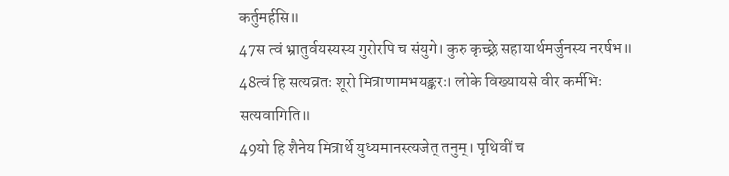कर्तुमर्हसि॥
47स त्वं भ्रातुर्वयस्यस्य गुरोरपि च संयुगे। कुरु कृच्छ्रे सहायार्थमर्जुनस्य नरर्षभ॥
48त्वं हि सत्यव्रतः शूरो मित्राणामभयङ्करः। लोके विख्यायसे वीर कर्मभिः सत्यवागिति॥
49यो हि शैनेय मित्रार्थे युध्यमानस्त्यजेत् तनुम्। पृथिवीं च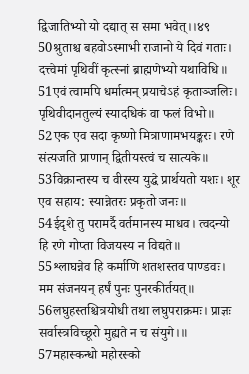द्विजातिभ्यो यो दद्यात् स समा भवेत्।।४९
50श्रुताश्च बहवोऽस्माभी राजानो ये दिवं गताः। दत्त्वेमां पृथिवीं कृत्स्नां ब्राह्मणेभ्यो यथाविधि॥
51एवं त्वामपि धर्मात्मन् प्रयाचेऽहं कृताञ्जलिः। पृथिवीदानतुल्यं स्यादधिकं वा फलं विभो॥
52एक एव सदा कृष्णो मित्राणामभयङ्करः। रणे संत्यजति प्राणान् द्वितीयस्त्वं च सात्यके॥
53विक्रान्तस्य च वीरस्य युद्धे प्रार्थयतो यशः। शूर एव सहाय: स्यान्नेतरः प्रकृतो जनः॥
54ईदृशे तु परामर्दै वर्तमानस्य माधव। त्वदन्यो हि रणे गोप्ता विजयस्य न विद्यते॥
55श्लाघन्नेव हि कर्माणि शतशस्तव पाण्डवः। मम संजनयन् हर्षं पुनः पुनरकीर्तयत्॥
56लघुहस्तश्चित्रयोधी तथा लघुपराक्रमः। प्राज्ञः सर्वास्त्रविच्छूरो मुह्यते न च संयुगे।॥
57महास्कन्धो महोरस्को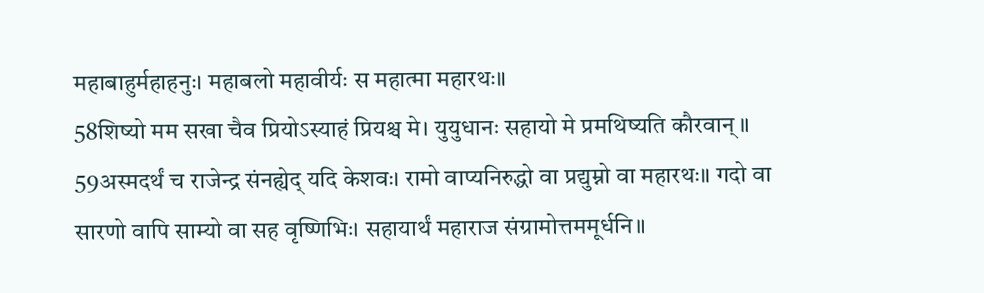महाबाहुर्महाहनुः। महाबलो महावीर्यः स महात्मा महारथः॥
58शिष्यो मम सखा चैव प्रियोऽस्याहं प्रियश्च मे। युयुधानः सहायो मे प्रमथिष्यति कौरवान्॥
59अस्मदर्थं च राजेन्द्र संनह्येद् यदि केशवः। रामो वाप्यनिरुद्धो वा प्रद्युम्नो वा महारथः॥ गदो वा सारणो वापि साम्यो वा सह वृष्णिभिः। सहायार्थं महाराज संग्रामोत्तममूर्धनि॥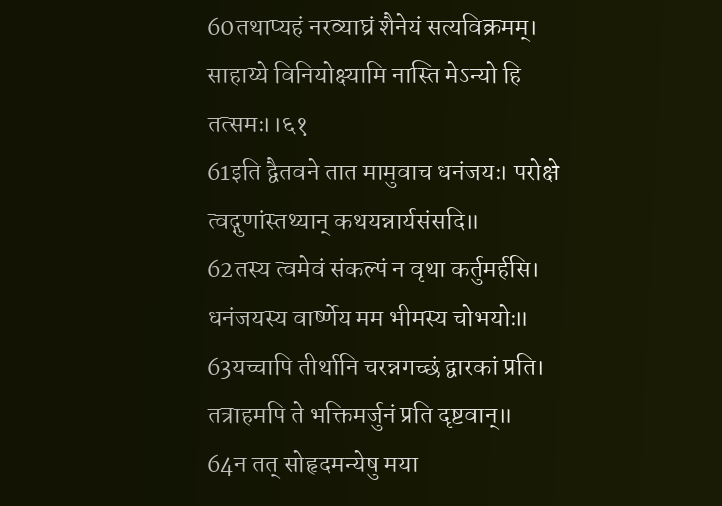60तथाप्यहं नरव्याघ्रं शैनेयं सत्यविक्रमम्। साहाय्ये विनियोक्ष्यामि नास्ति मेऽन्यो हि तत्समः।।६१
61इति द्वैतवने तात मामुवाच धनंजयः। परोक्षे त्वद्गुणांस्तथ्यान् कथयन्नार्यसंसदि॥
62तस्य त्वमेवं संकल्पं न वृथा कर्तुमर्हसि। धनंजयस्य वार्ष्णेय मम भीमस्य चोभयोः॥
63यच्चापि तीर्थानि चरन्नगच्छं द्वारकां प्रति। तत्राहमपि ते भक्तिमर्जुनं प्रति दृष्टवान्॥
64न तत् सोहृदमन्येषु मया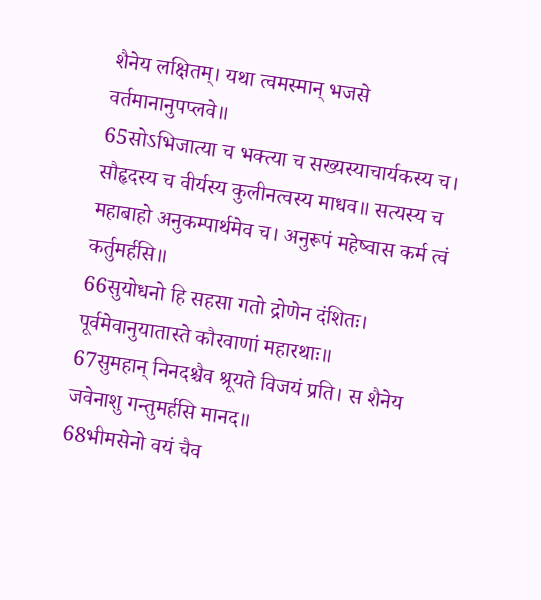शैनेय लक्षितम्। यथा त्वमस्मान् भजसे वर्तमानानुपप्लवे॥
65सोऽभिजात्या च भक्त्या च सख्यस्याचार्यकस्य च। सौहृदस्य च वीर्यस्य कुलीनत्वस्य माधव॥ सत्यस्य च महाबाहो अनुकम्पार्थमेव च। अनुरूपं महेष्वास कर्म त्वं कर्तुमर्हसि॥
66सुयोधनो हि सहसा गतो द्रोणेन दंशितः। पूर्वमेवानुयातास्ते कौरवाणां महारथाः॥
67सुमहान् निनदश्चैव श्रूयते विजयं प्रति। स शैनेय जवेनाशु गन्तुमर्हसि मानद॥
68भीमसेनो वयं चैव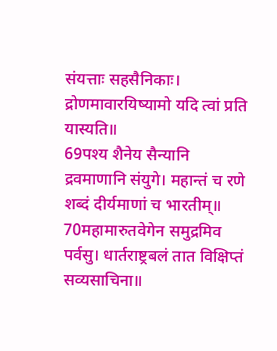संयत्ताः सहसैनिकाः। द्रोणमावारयिष्यामो यदि त्वां प्रति यास्यति॥
69पश्य शैनेय सैन्यानि द्रवमाणानि संयुगे। महान्तं च रणे शब्दं दीर्यमाणां च भारतीम्॥
70महामारुतवेगेन समुद्रमिव पर्वसु। धार्तराष्ट्रबलं तात विक्षिप्तं सव्यसाचिना॥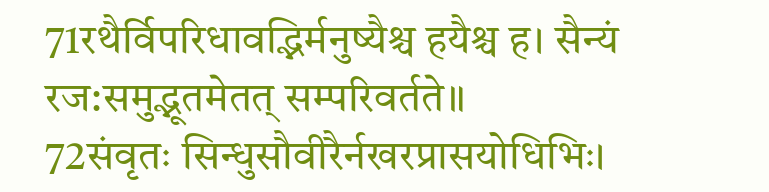71रथैर्विपरिधावद्भिर्मनुष्यैश्च हयैश्च ह। सैन्यं रज:समुद्भूतमेतत् सम्परिवर्तते॥
72संवृतः सिन्धुसौवीरैर्नखरप्रासयोधिभिः।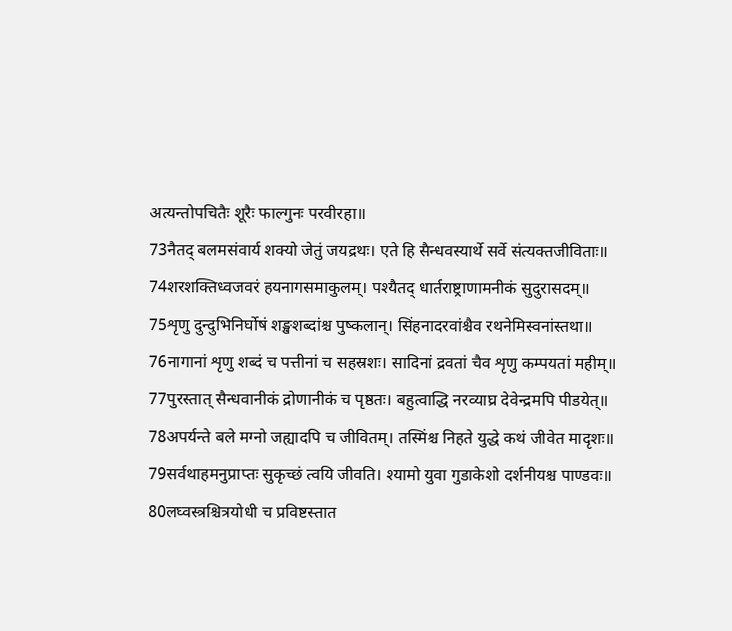अत्यन्तोपचितैः शूरैः फाल्गुनः परवीरहा॥
73नैतद् बलमसंवार्य शक्यो जेतुं जयद्रथः। एते हि सैन्धवस्यार्थे सर्वे संत्यक्तजीविताः॥
74शरशक्तिध्वजवरं हयनागसमाकुलम्। पश्यैतद् धार्तराष्ट्राणामनीकं सुदुरासदम्॥
75शृणु दुन्दुभिनिर्घोषं शङ्खशब्दांश्च पुष्कलान्। सिंहनादरवांश्चैव रथनेमिस्वनांस्तथा॥
76नागानां शृणु शब्दं च पत्तीनां च सहस्रशः। सादिनां द्रवतां चैव शृणु कम्पयतां महीम्॥
77पुरस्तात् सैन्धवानीकं द्रोणानीकं च पृष्ठतः। बहुत्वाद्धि नरव्याघ्र देवेन्द्रमपि पीडयेत्॥
78अपर्यन्ते बले मग्नो जह्यादपि च जीवितम्। तस्मिंश्च निहते युद्धे कथं जीवेत मादृशः॥
79सर्वथाहमनुप्राप्तः सुकृच्छं त्वयि जीवति। श्यामो युवा गुडाकेशो दर्शनीयश्च पाण्डवः॥
80लघ्वस्त्रश्चित्रयोधी च प्रविष्टस्तात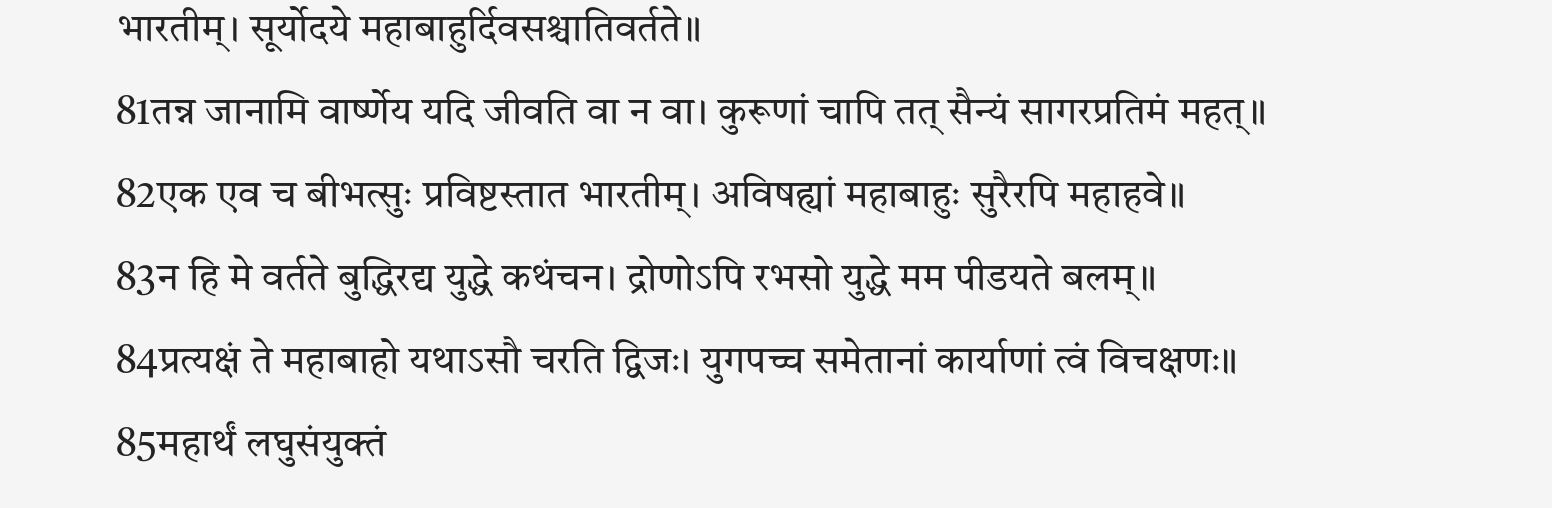भारतीम्। सूर्योदये महाबाहुर्दिवसश्चातिवर्तते॥
81तन्न जानामि वार्ष्णेय यदि जीवति वा न वा। कुरूणां चापि तत् सैन्यं सागरप्रतिमं महत्॥
82एक एव च बीभत्सुः प्रविष्टस्तात भारतीम्। अविषह्यां महाबाहुः सुरैरपि महाहवे॥
83न हि मे वर्तते बुद्धिरद्य युद्धे कथंचन। द्रोणोऽपि रभसो युद्धे मम पीडयते बलम्॥
84प्रत्यक्षं ते महाबाहो यथाऽसौ चरति द्विजः। युगपच्च समेतानां कार्याणां त्वं विचक्षणः॥
85महार्थं लघुसंयुक्तं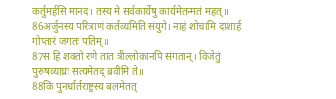कर्तुमर्हसि मानद। तस्य मे सर्वकार्येषु कार्यमेतन्मतं महत्॥
86अर्जुनस्य परित्राणं कर्तव्यमिति संयुगे। नाहं शोचामि दाशार्ह गोप्तारं जगतः पतिम्॥
87स हि शक्तो रणे तात त्रील्लोकानपि संगतान्। विजेतुं पुरुषव्याघ्रः सत्यमेतद् ब्रवीमि ते॥
88किं पुनर्धार्तराष्ट्रस्य बलमेतत्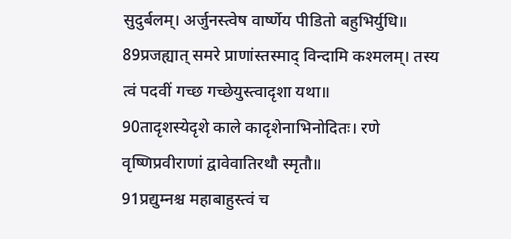सुदुर्बलम्। अर्जुनस्त्वेष वार्ष्णेय पीडितो बहुभिर्युधि॥
89प्रजह्यात् समरे प्राणांस्तस्माद् विन्दामि कश्मलम्। तस्य त्वं पदवीं गच्छ गच्छेयुस्त्वादृशा यथा॥
90तादृशस्येदृशे काले कादृशेनाभिनोदितः। रणे वृष्णिप्रवीराणां द्वावेवातिरथौ स्मृतौ॥
91प्रद्युम्नश्च महाबाहुस्त्वं च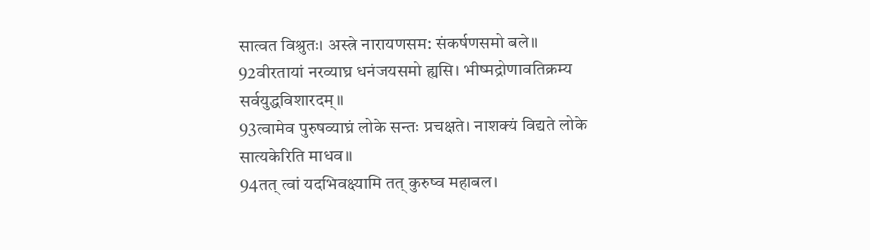सात्वत विश्रुतः। अस्त्रे नारायणसम: संकर्षणसमो बले॥
92वीरतायां नरव्याघ्र धनंजयसमो ह्यसि। भीष्मद्रोणावतिक्रम्य सर्वयुद्धविशारदम्॥
93त्वामेव पुरुषव्याघ्रं लोके सन्तः प्रचक्षते। नाशक्यं विद्यते लोके सात्यकेरिति माधव॥
94तत् त्वां यदभिवक्ष्यामि तत् कुरुष्व महाबल।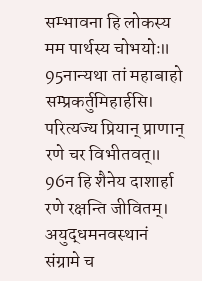सम्भावना हि लोकस्य मम पार्थस्य चोभयोः॥
95नान्यथा तां महाबाहो सम्प्रकर्तुमिहार्हसि। परित्यज्य प्रियान् प्राणान् रणे चर विभीतवत्॥
96न हि शैनेय दाशार्हा रणे रक्षन्ति जीवितम्। अयुद्धमनवस्थानं संग्रामे च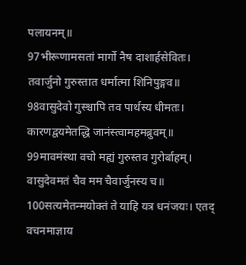पलायनम्॥
97भीरूणामसतां मार्गो नैष दाशार्हसेवितः। तवार्जुनो गुरुस्तात धर्मात्मा शिनिपुङ्गव॥
98वासुदेवो गुस्श्चापि तव पार्थस्य धीमतः। कारणद्वयमेतद्धि जानंस्त्वामहमब्रुवम्॥
99मावमंस्था वचो मह्यं गुरुस्तव गुरोर्बाहम्। वासुदेवमतं चैव मम चैवार्जुनस्य च॥
100सत्यमेतन्मयोक्तं ते याहि यत्र धनंजयः। एतद् वचनमाज्ञाय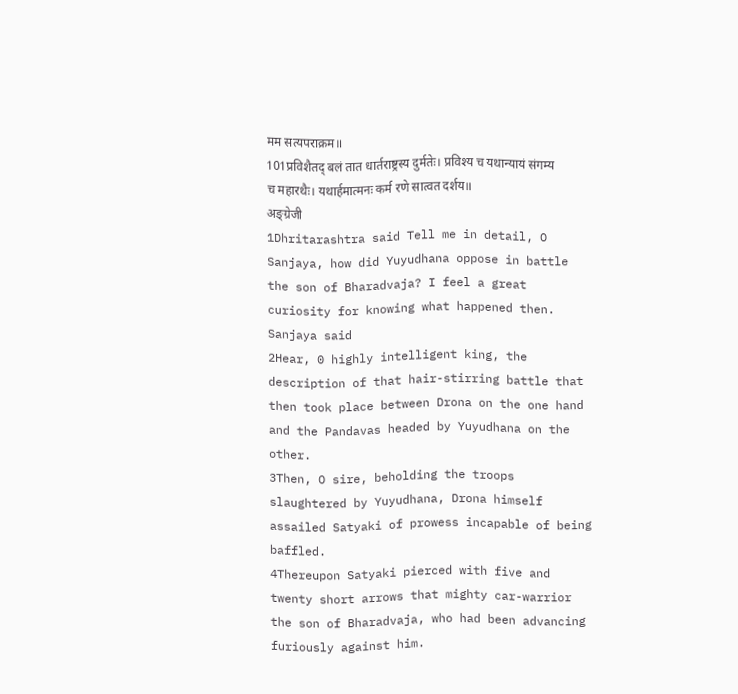मम सत्यपराक्रम॥
101प्रविशैतद् बलं तात धार्तराष्ट्रस्य दुर्मतेः। प्रविश्य च यथान्यायं संगम्य च महारथैः। यथार्हमात्मनः कर्म रणे सात्वत दर्शय॥
अङ्ग्रेजी
1Dhritarashtra said Tell me in detail, O Sanjaya, how did Yuyudhana oppose in battle the son of Bharadvaja? I feel a great curiosity for knowing what happened then. Sanjaya said
2Hear, 0 highly intelligent king, the description of that hair-stirring battle that then took place between Drona on the one hand and the Pandavas headed by Yuyudhana on the other.
3Then, O sire, beholding the troops slaughtered by Yuyudhana, Drona himself assailed Satyaki of prowess incapable of being baffled.
4Thereupon Satyaki pierced with five and twenty short arrows that mighty car-warrior the son of Bharadvaja, who had been advancing furiously against him.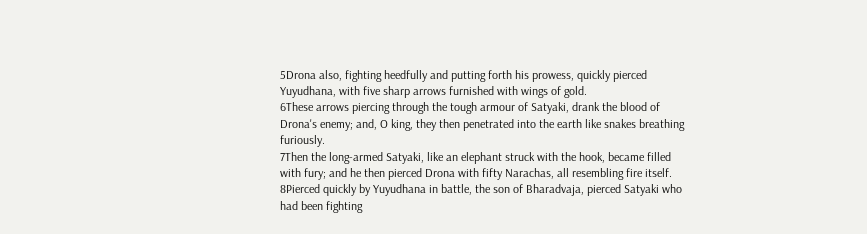5Drona also, fighting heedfully and putting forth his prowess, quickly pierced Yuyudhana, with five sharp arrows furnished with wings of gold.
6These arrows piercing through the tough armour of Satyaki, drank the blood of Drona's enemy; and, O king, they then penetrated into the earth like snakes breathing furiously.
7Then the long-armed Satyaki, like an elephant struck with the hook, became filled with fury; and he then pierced Drona with fifty Narachas, all resembling fire itself.
8Pierced quickly by Yuyudhana in battle, the son of Bharadvaja, pierced Satyaki who had been fighting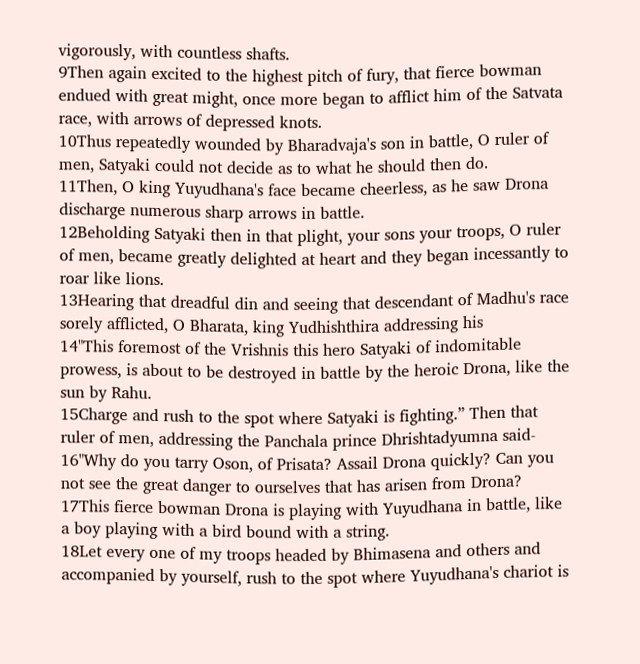vigorously, with countless shafts.
9Then again excited to the highest pitch of fury, that fierce bowman endued with great might, once more began to afflict him of the Satvata race, with arrows of depressed knots.
10Thus repeatedly wounded by Bharadvaja's son in battle, O ruler of men, Satyaki could not decide as to what he should then do.
11Then, O king Yuyudhana's face became cheerless, as he saw Drona discharge numerous sharp arrows in battle.
12Beholding Satyaki then in that plight, your sons your troops, O ruler of men, became greatly delighted at heart and they began incessantly to roar like lions.
13Hearing that dreadful din and seeing that descendant of Madhu's race sorely afflicted, O Bharata, king Yudhishthira addressing his
14"This foremost of the Vrishnis this hero Satyaki of indomitable prowess, is about to be destroyed in battle by the heroic Drona, like the sun by Rahu.
15Charge and rush to the spot where Satyaki is fighting.” Then that ruler of men, addressing the Panchala prince Dhrishtadyumna said-
16"Why do you tarry Oson, of Prisata? Assail Drona quickly? Can you not see the great danger to ourselves that has arisen from Drona?
17This fierce bowman Drona is playing with Yuyudhana in battle, like a boy playing with a bird bound with a string.
18Let every one of my troops headed by Bhimasena and others and accompanied by yourself, rush to the spot where Yuyudhana's chariot is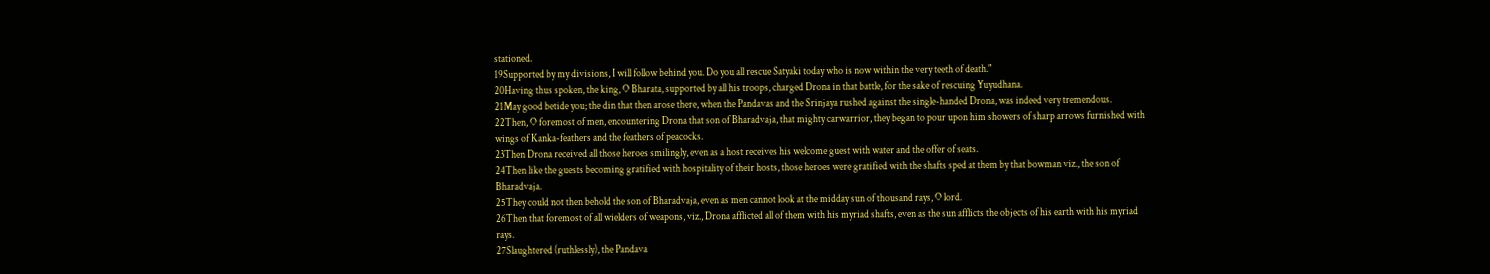stationed.
19Supported by my divisions, I will follow behind you. Do you all rescue Satyaki today who is now within the very teeth of death."
20Having thus spoken, the king, O Bharata, supported by all his troops, charged Drona in that battle, for the sake of rescuing Yuyudhana.
21May good betide you; the din that then arose there, when the Pandavas and the Srinjaya rushed against the single-handed Drona, was indeed very tremendous.
22Then, O foremost of men, encountering Drona that son of Bharadvaja, that mighty carwarrior, they began to pour upon him showers of sharp arrows furnished with wings of Kanka-feathers and the feathers of peacocks.
23Then Drona received all those heroes smilingly, even as a host receives his welcome guest with water and the offer of seats.
24Then like the guests becoming gratified with hospitality of their hosts, those heroes were gratified with the shafts sped at them by that bowman viz., the son of Bharadvaja.
25They could not then behold the son of Bharadvaja, even as men cannot look at the midday sun of thousand rays, O lord.
26Then that foremost of all wielders of weapons, viz., Drona afflicted all of them with his myriad shafts, even as the sun afflicts the objects of his earth with his myriad rays.
27Slaughtered (ruthlessly), the Pandava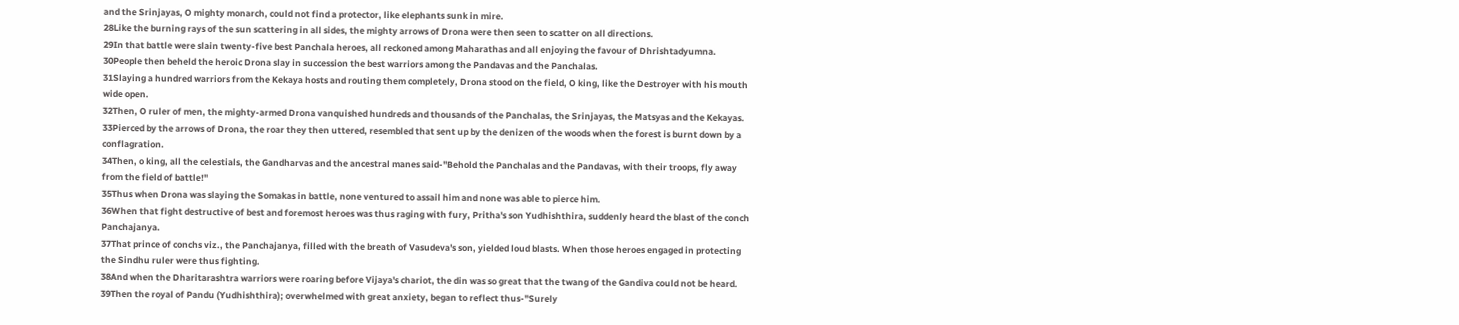and the Srinjayas, O mighty monarch, could not find a protector, like elephants sunk in mire.
28Like the burning rays of the sun scattering in all sides, the mighty arrows of Drona were then seen to scatter on all directions.
29In that battle were slain twenty-five best Panchala heroes, all reckoned among Maharathas and all enjoying the favour of Dhrishtadyumna.
30People then beheld the heroic Drona slay in succession the best warriors among the Pandavas and the Panchalas.
31Slaying a hundred warriors from the Kekaya hosts and routing them completely, Drona stood on the field, O king, like the Destroyer with his mouth wide open.
32Then, O ruler of men, the mighty-armed Drona vanquished hundreds and thousands of the Panchalas, the Srinjayas, the Matsyas and the Kekayas.
33Pierced by the arrows of Drona, the roar they then uttered, resembled that sent up by the denizen of the woods when the forest is burnt down by a conflagration.
34Then, o king, all the celestials, the Gandharvas and the ancestral manes said-"Behold the Panchalas and the Pandavas, with their troops, fly away from the field of battle!"
35Thus when Drona was slaying the Somakas in battle, none ventured to assail him and none was able to pierce him.
36When that fight destructive of best and foremost heroes was thus raging with fury, Pritha's son Yudhishthira, suddenly heard the blast of the conch Panchajanya.
37That prince of conchs viz., the Panchajanya, filled with the breath of Vasudeva's son, yielded loud blasts. When those heroes engaged in protecting the Sindhu ruler were thus fighting.
38And when the Dharitarashtra warriors were roaring before Vijaya's chariot, the din was so great that the twang of the Gandiva could not be heard.
39Then the royal of Pandu (Yudhishthira); overwhelmed with great anxiety, began to reflect thus-"Surely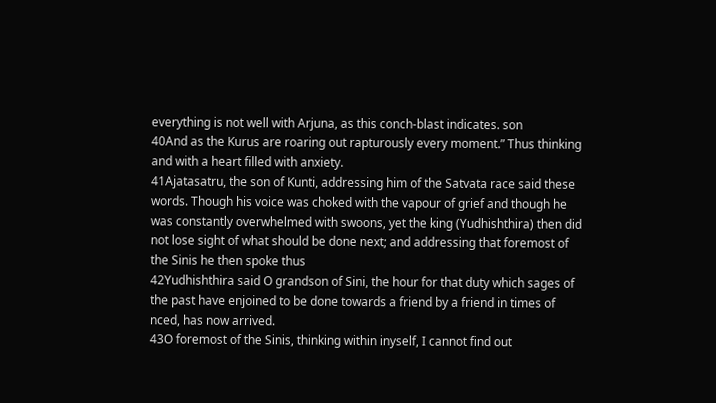everything is not well with Arjuna, as this conch-blast indicates. son
40And as the Kurus are roaring out rapturously every moment.” Thus thinking and with a heart filled with anxiety.
41Ajatasatru, the son of Kunti, addressing him of the Satvata race said these words. Though his voice was choked with the vapour of grief and though he was constantly overwhelmed with swoons, yet the king (Yudhishthira) then did not lose sight of what should be done next; and addressing that foremost of the Sinis he then spoke thus
42Yudhishthira said O grandson of Sini, the hour for that duty which sages of the past have enjoined to be done towards a friend by a friend in times of nced, has now arrived.
43O foremost of the Sinis, thinking within inyself, I cannot find out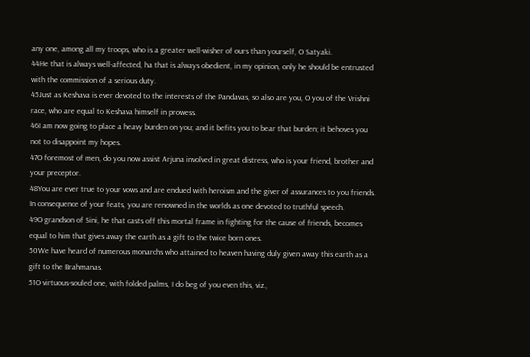any one, among all my troops, who is a greater well-wisher of ours than yourself, O Satyaki.
44He that is always well-affected, ha that is always obedient, in my opinion, only he should be entrusted with the commission of a serious duty.
45Just as Keshava is ever devoted to the interests of the Pandavas, so also are you, O you of the Vrishni race, who are equal to Keshava himself in prowess.
46I am now going to place a heavy burden on you; and it befits you to bear that burden; it behoves you not to disappoint my hopes.
47O foremost of men, do you now assist Arjuna involved in great distress, who is your friend, brother and your preceptor.
48You are ever true to your vows and are endued with heroism and the giver of assurances to you friends. In consequence of your feats, you are renowned in the worlds as one devoted to truthful speech.
49O grandson of Sini, he that casts off this mortal frame in fighting for the cause of friends, becomes equal to him that gives away the earth as a gift to the twice born ones.
50We have heard of numerous monarchs who attained to heaven having duly given away this earth as a gift to the Brahmanas.
51O virtuous-souled one, with folded palms, I do beg of you even this, viz.,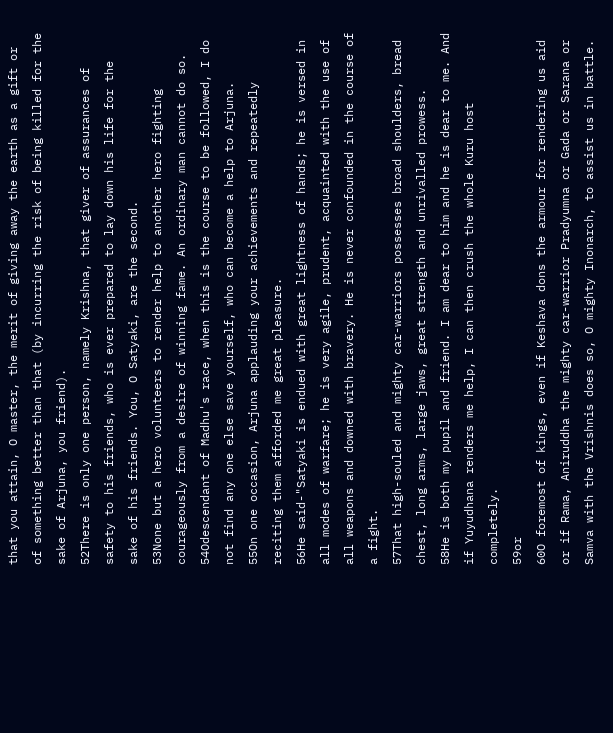that you attain, O master, the merit of giving away the earth as a gift or of something better than that (by incurring the risk of being killed for the sake of Arjuna, you friend).
52There is only one person, namely Krishna, that giver of assurances of safety to his friends, who is ever prepared to lay down his life for the sake of his friends. You, O Satyaki, are the second.
53None but a hero volunteers to render help to another hero fighting courageously from a desire of winning fame. An ordinary man cannot do so.
54Odescendant of Madhu's race, when this is the course to be followed, I do not find any one else save yourself, who can become a help to Arjuna.
55On one occasion, Arjuna applauding your achievements and repeatedly reciting them afforded me great pleasure.
56He said-"Satyaki is endued with great lightness of hands; he is versed in all modes of warfare; he is very agile, prudent, acquainted with the use of all weapons and downed with bravery. He is never confounded in the course of a fight.
57That high-souled and mighty car-warriors possesses broad shoulders, bread chest, long arms, large jaws, great strength and unrivalled prowess.
58He is both my pupil and friend. I am dear to him and he is dear to me. And if Yuyudhana renders me help, I can then crush the whole Kuru host completely.
59or
60O foremost of kings, even if Keshava dons the armour for rendering us aid or if Rama, Aniruddha the mighty car-warrior Pradyumna or Gada or Sarana or Samva with the Vrishnis does so, O mighty Inonarch, to assist us in battle.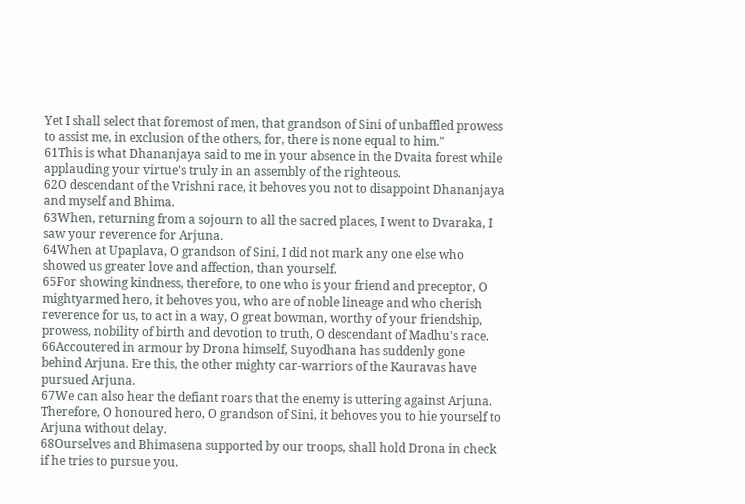Yet I shall select that foremost of men, that grandson of Sini of unbaffled prowess to assist me, in exclusion of the others, for, there is none equal to him."
61This is what Dhananjaya said to me in your absence in the Dvaita forest while applauding your virtue's truly in an assembly of the righteous.
62O descendant of the Vrishni race, it behoves you not to disappoint Dhananjaya and myself and Bhima.
63When, returning from a sojourn to all the sacred places, I went to Dvaraka, I saw your reverence for Arjuna.
64When at Upaplava, O grandson of Sini, I did not mark any one else who showed us greater love and affection, than yourself.
65For showing kindness, therefore, to one who is your friend and preceptor, O mightyarmed hero, it behoves you, who are of noble lineage and who cherish reverence for us, to act in a way, O great bowman, worthy of your friendship, prowess, nobility of birth and devotion to truth, O descendant of Madhu's race.
66Accoutered in armour by Drona himself, Suyodhana has suddenly gone behind Arjuna. Ere this, the other mighty car-warriors of the Kauravas have pursued Arjuna.
67We can also hear the defiant roars that the enemy is uttering against Arjuna. Therefore, O honoured hero, O grandson of Sini, it behoves you to hie yourself to Arjuna without delay.
68Ourselves and Bhimasena supported by our troops, shall hold Drona in check if he tries to pursue you.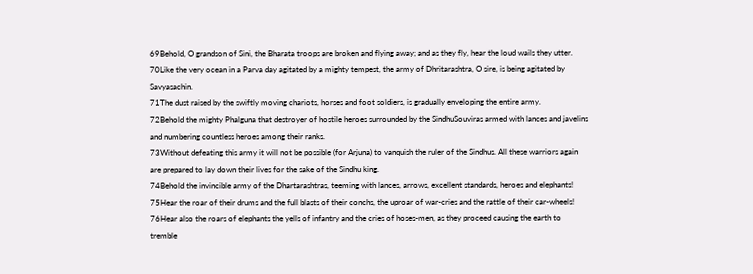69Behold, O grandson of Sini, the Bharata troops are broken and flying away; and as they fly, hear the loud wails they utter.
70Like the very ocean in a Parva day agitated by a mighty tempest, the army of Dhritarashtra, O sire, is being agitated by Savyasachin.
71The dust raised by the swiftly moving chariots, horses and foot soldiers, is gradually enveloping the entire army.
72Behold the mighty Phalguna that destroyer of hostile heroes surrounded by the SindhuSouviras armed with lances and javelins and numbering countless heroes among their ranks.
73Without defeating this army it will not be possible (for Arjuna) to vanquish the ruler of the Sindhus. All these warriors again are prepared to lay down their lives for the sake of the Sindhu king.
74Behold the invincible army of the Dhartarashtras, teeming with lances, arrows, excellent standards, heroes and elephants!
75Hear the roar of their drums and the full blasts of their conchs, the uproar of war-cries and the rattle of their car-wheels!
76Hear also the roars of elephants the yells of infantry and the cries of hoses-men, as they proceed causing the earth to tremble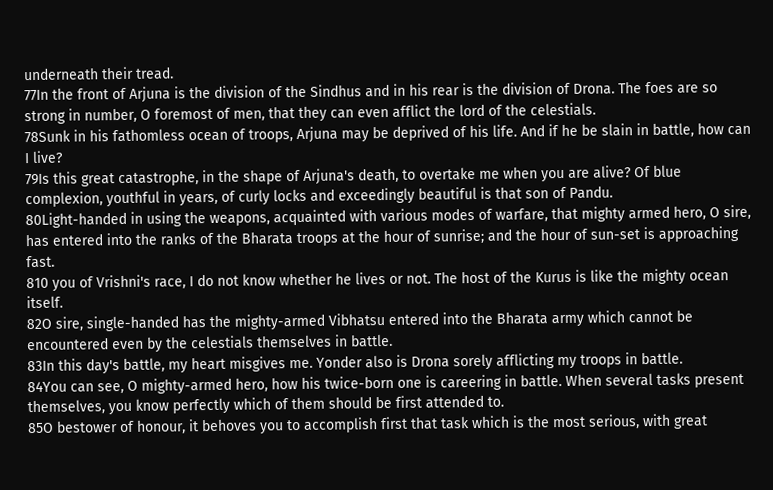underneath their tread.
77In the front of Arjuna is the division of the Sindhus and in his rear is the division of Drona. The foes are so strong in number, O foremost of men, that they can even afflict the lord of the celestials.
78Sunk in his fathomless ocean of troops, Arjuna may be deprived of his life. And if he be slain in battle, how can I live?
79Is this great catastrophe, in the shape of Arjuna's death, to overtake me when you are alive? Of blue complexion, youthful in years, of curly locks and exceedingly beautiful is that son of Pandu.
80Light-handed in using the weapons, acquainted with various modes of warfare, that mighty armed hero, O sire, has entered into the ranks of the Bharata troops at the hour of sunrise; and the hour of sun-set is approaching fast.
810 you of Vrishni's race, I do not know whether he lives or not. The host of the Kurus is like the mighty ocean itself.
82O sire, single-handed has the mighty-armed Vibhatsu entered into the Bharata army which cannot be encountered even by the celestials themselves in battle.
83In this day's battle, my heart misgives me. Yonder also is Drona sorely afflicting my troops in battle.
84You can see, O mighty-armed hero, how his twice-born one is careering in battle. When several tasks present themselves, you know perfectly which of them should be first attended to.
85O bestower of honour, it behoves you to accomplish first that task which is the most serious, with great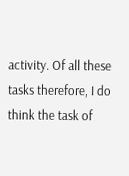activity. Of all these tasks therefore, I do think the task of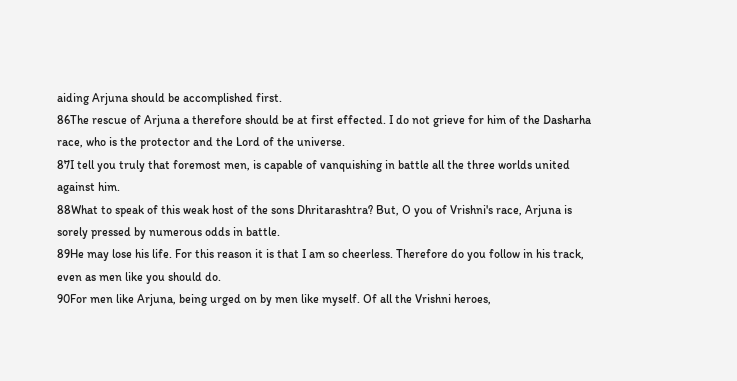aiding Arjuna should be accomplished first.
86The rescue of Arjuna a therefore should be at first effected. I do not grieve for him of the Dasharha race, who is the protector and the Lord of the universe.
87I tell you truly that foremost men, is capable of vanquishing in battle all the three worlds united against him.
88What to speak of this weak host of the sons Dhritarashtra? But, O you of Vrishni's race, Arjuna is sorely pressed by numerous odds in battle.
89He may lose his life. For this reason it is that I am so cheerless. Therefore do you follow in his track, even as men like you should do.
90For men like Arjuna, being urged on by men like myself. Of all the Vrishni heroes,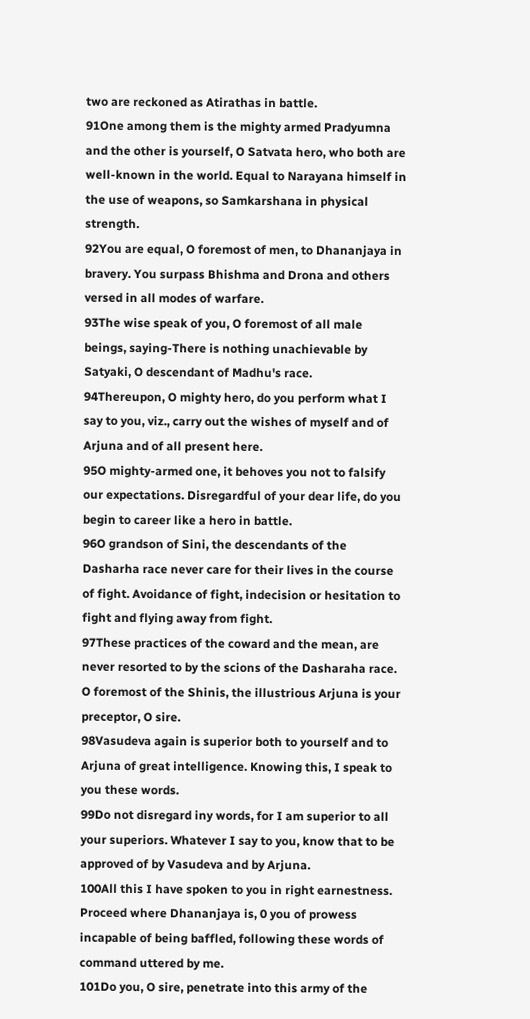two are reckoned as Atirathas in battle.
91One among them is the mighty armed Pradyumna and the other is yourself, O Satvata hero, who both are well-known in the world. Equal to Narayana himself in the use of weapons, so Samkarshana in physical strength.
92You are equal, O foremost of men, to Dhananjaya in bravery. You surpass Bhishma and Drona and others versed in all modes of warfare.
93The wise speak of you, O foremost of all male beings, saying-There is nothing unachievable by Satyaki, O descendant of Madhu's race.
94Thereupon, O mighty hero, do you perform what I say to you, viz., carry out the wishes of myself and of Arjuna and of all present here.
95O mighty-armed one, it behoves you not to falsify our expectations. Disregardful of your dear life, do you begin to career like a hero in battle.
96O grandson of Sini, the descendants of the Dasharha race never care for their lives in the course of fight. Avoidance of fight, indecision or hesitation to fight and flying away from fight.
97These practices of the coward and the mean, are never resorted to by the scions of the Dasharaha race. O foremost of the Shinis, the illustrious Arjuna is your preceptor, O sire.
98Vasudeva again is superior both to yourself and to Arjuna of great intelligence. Knowing this, I speak to you these words.
99Do not disregard iny words, for I am superior to all your superiors. Whatever I say to you, know that to be approved of by Vasudeva and by Arjuna.
100All this I have spoken to you in right earnestness. Proceed where Dhananjaya is, 0 you of prowess incapable of being baffled, following these words of command uttered by me.
101Do you, O sire, penetrate into this army of the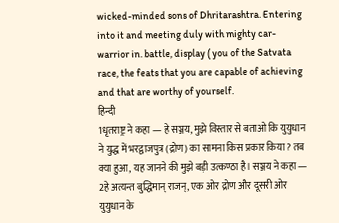wicked-minded sons of Dhritarashtra. Entering into it and meeting duly with mighty car-warrior in. battle, display ( you of the Satvata race, the feats that you are capable of achieving and that are worthy of yourself.
हिन्दी
1धृतराष्ट्र ने कहा — हे सञ्जय, मुझे विस्तार से बताओ कि युयुधान ने युद्ध में भरद्वाजपुत्र (द्रोण) का सामना किस प्रकार किया? तब क्या हुआ, यह जानने की मुझे बड़ी उत्कण्ठा है। सञ्जय ने कहा —
2हे अत्यन्त बुद्धिमान् राजन्, एक ओर द्रोण और दूसरी ओर युयुधान के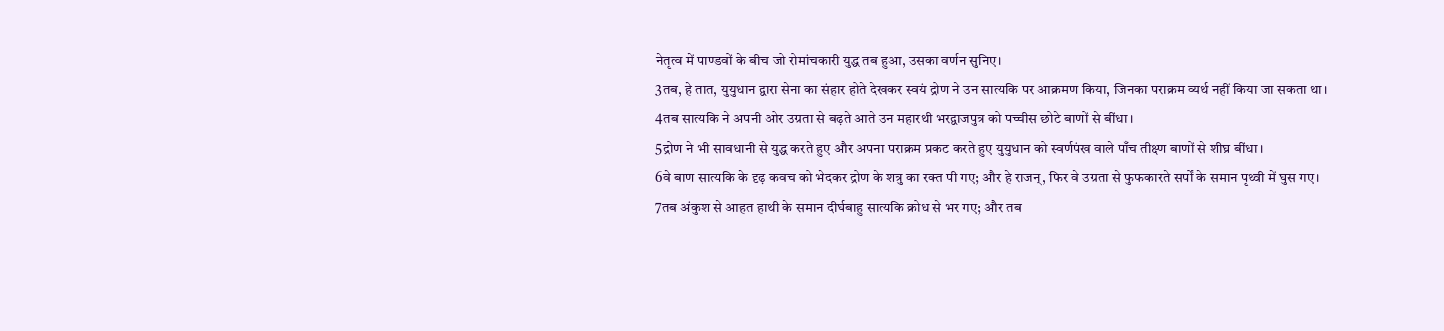नेतृत्व में पाण्डवों के बीच जो रोमांचकारी युद्ध तब हुआ, उसका वर्णन सुनिए।
3तब, हे तात, युयुधान द्वारा सेना का संहार होते देखकर स्वयं द्रोण ने उन सात्यकि पर आक्रमण किया, जिनका पराक्रम व्यर्थ नहीं किया जा सकता था।
4तब सात्यकि ने अपनी ओर उग्रता से बढ़ते आते उन महारथी भरद्वाजपुत्र को पच्चीस छोटे बाणों से बींधा।
5द्रोण ने भी सावधानी से युद्ध करते हुए और अपना पराक्रम प्रकट करते हुए युयुधान को स्वर्णपंख वाले पाँच तीक्ष्ण बाणों से शीघ्र बींधा।
6वे बाण सात्यकि के दृढ़ कवच को भेदकर द्रोण के शत्रु का रक्त पी गए; और हे राजन्, फिर वे उग्रता से फुफकारते सर्पों के समान पृथ्वी में घुस गए।
7तब अंकुश से आहत हाथी के समान दीर्घबाहु सात्यकि क्रोध से भर गए; और तब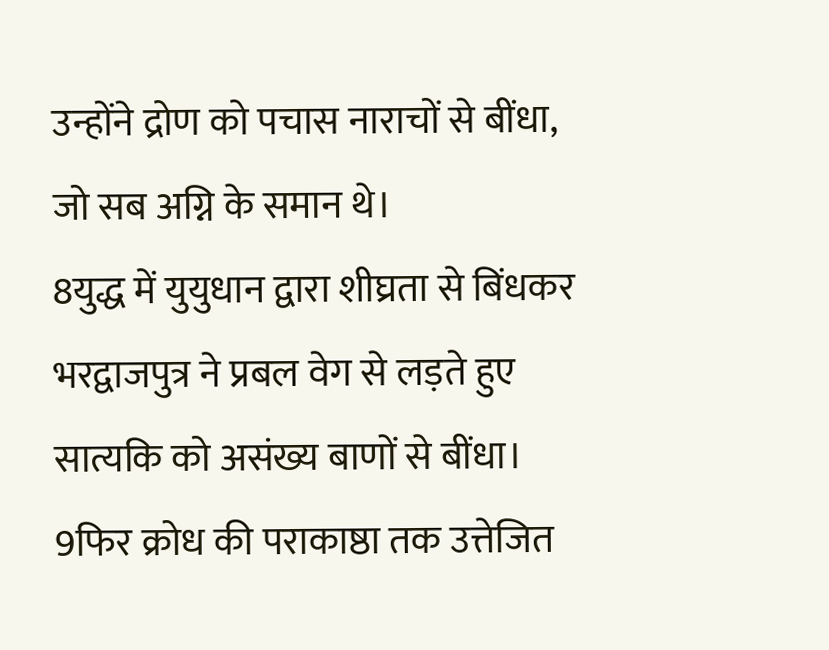उन्होंने द्रोण को पचास नाराचों से बींधा, जो सब अग्नि के समान थे।
8युद्ध में युयुधान द्वारा शीघ्रता से बिंधकर भरद्वाजपुत्र ने प्रबल वेग से लड़ते हुए सात्यकि को असंख्य बाणों से बींधा।
9फिर क्रोध की पराकाष्ठा तक उत्तेजित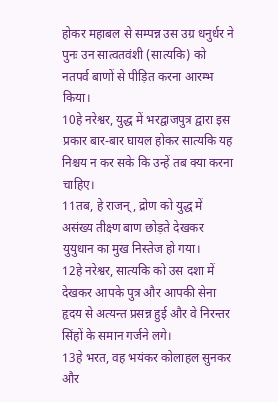होकर महाबल से सम्पन्न उस उग्र धनुर्धर ने पुनः उन सात्वतवंशी (सात्यकि) को नतपर्व बाणों से पीड़ित करना आरम्भ किया।
10हे नरेश्वर, युद्ध में भरद्वाजपुत्र द्वारा इस प्रकार बार-बार घायल होकर सात्यकि यह निश्चय न कर सके कि उन्हें तब क्या करना चाहिए।
11तब, हे राजन्, द्रोण को युद्ध में असंख्य तीक्ष्ण बाण छोड़ते देखकर युयुधान का मुख निस्तेज हो गया।
12हे नरेश्वर, सात्यकि को उस दशा में देखकर आपके पुत्र और आपकी सेना हृदय से अत्यन्त प्रसन्न हुई और वे निरन्तर सिंहों के समान गर्जने लगे।
13हे भरत, वह भयंकर कोलाहल सुनकर और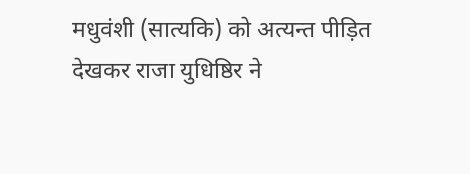मधुवंशी (सात्यकि) को अत्यन्त पीड़ित देखकर राजा युधिष्ठिर ने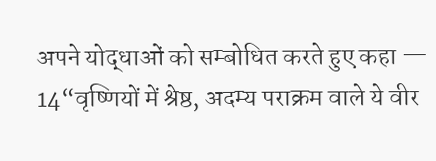अपने योद्धाओं को सम्बोधित करते हुए कहा —
14“वृष्णियों में श्रेष्ठ, अदम्य पराक्रम वाले ये वीर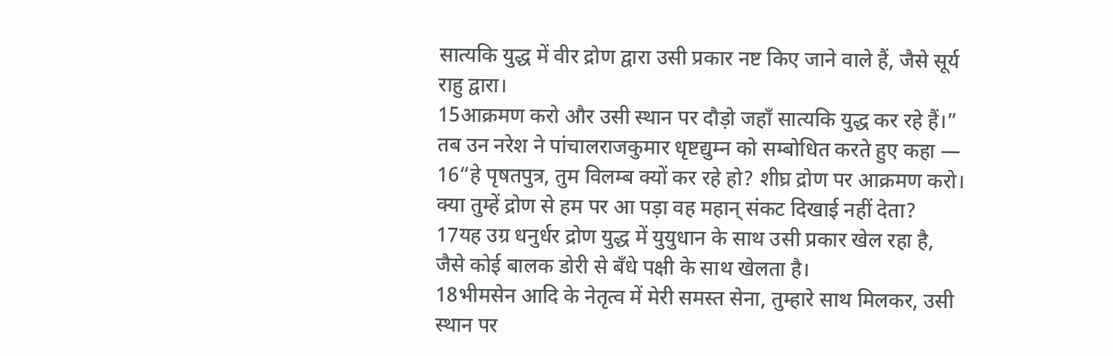सात्यकि युद्ध में वीर द्रोण द्वारा उसी प्रकार नष्ट किए जाने वाले हैं, जैसे सूर्य राहु द्वारा।
15आक्रमण करो और उसी स्थान पर दौड़ो जहाँ सात्यकि युद्ध कर रहे हैं।” तब उन नरेश ने पांचालराजकुमार धृष्टद्युम्न को सम्बोधित करते हुए कहा —
16“हे पृषतपुत्र, तुम विलम्ब क्यों कर रहे हो? शीघ्र द्रोण पर आक्रमण करो। क्या तुम्हें द्रोण से हम पर आ पड़ा वह महान् संकट दिखाई नहीं देता?
17यह उग्र धनुर्धर द्रोण युद्ध में युयुधान के साथ उसी प्रकार खेल रहा है, जैसे कोई बालक डोरी से बँधे पक्षी के साथ खेलता है।
18भीमसेन आदि के नेतृत्व में मेरी समस्त सेना, तुम्हारे साथ मिलकर, उसी स्थान पर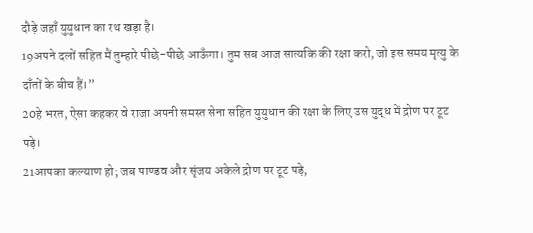दौड़े जहाँ युयुधान का रथ खड़ा है।
19अपने दलों सहित मैं तुम्हारे पीछे-पीछे आऊँगा। तुम सब आज सात्यकि की रक्षा करो, जो इस समय मृत्यु के दाँतों के बीच हैं।”
20हे भरत, ऐसा कहकर वे राजा अपनी समस्त सेना सहित युयुधान की रक्षा के लिए उस युद्ध में द्रोण पर टूट पड़े।
21आपका कल्याण हो; जब पाण्डव और सृंजय अकेले द्रोण पर टूट पड़े,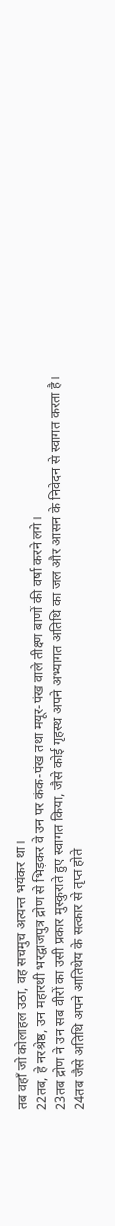तब वहाँ जो कोलाहल उठा, वह सचमुच अत्यन्त भयंकर था।
22तब, हे नरश्रेष्ठ, उन महारथी भरद्वाजपुत्र द्रोण से भिड़कर वे उन पर कंक-पंख तथा मयूर-पंख वाले तीक्ष्ण बाणों की वर्षा करने लगे।
23तब द्रोण ने उन सब वीरों का उसी प्रकार मुस्कुराते हुए स्वागत किया, जैसे कोई गृहस्थ अपने अभ्यागत अतिथि का जल और आसन के निवेदन से स्वागत करता है।
24तब जैसे अतिथि अपने आतिथेय के सत्कार से तृप्त होते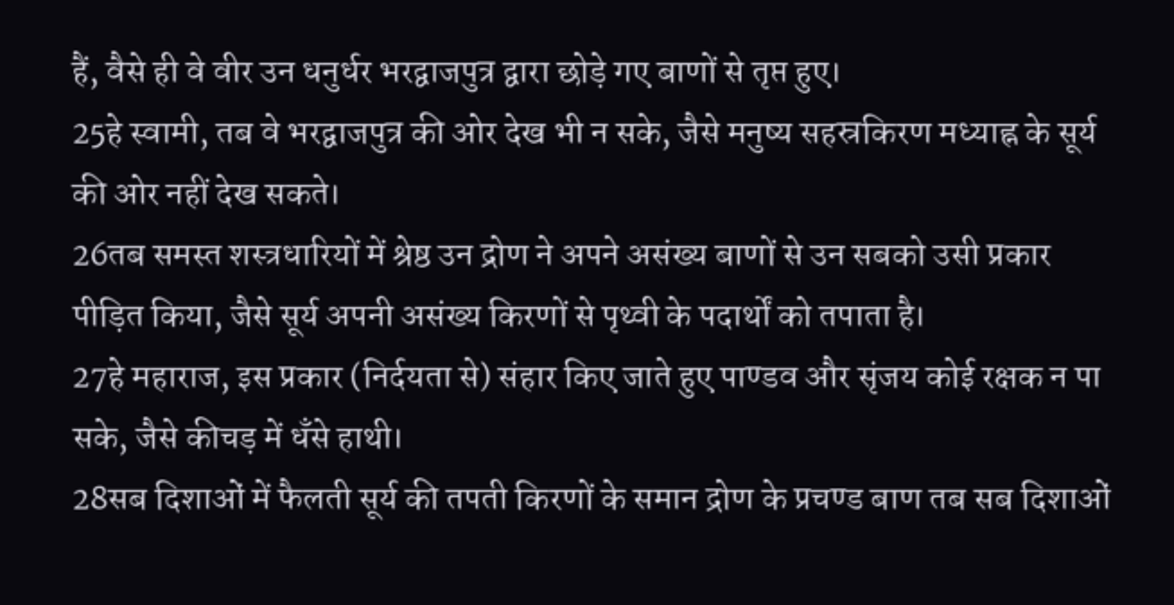हैं, वैसे ही वे वीर उन धनुर्धर भरद्वाजपुत्र द्वारा छोड़े गए बाणों से तृप्त हुए।
25हे स्वामी, तब वे भरद्वाजपुत्र की ओर देख भी न सके, जैसे मनुष्य सहस्रकिरण मध्याह्न के सूर्य की ओर नहीं देख सकते।
26तब समस्त शस्त्रधारियों में श्रेष्ठ उन द्रोण ने अपने असंख्य बाणों से उन सबको उसी प्रकार पीड़ित किया, जैसे सूर्य अपनी असंख्य किरणों से पृथ्वी के पदार्थों को तपाता है।
27हे महाराज, इस प्रकार (निर्दयता से) संहार किए जाते हुए पाण्डव और सृंजय कोई रक्षक न पा सके, जैसे कीचड़ में धँसे हाथी।
28सब दिशाओं में फैलती सूर्य की तपती किरणों के समान द्रोण के प्रचण्ड बाण तब सब दिशाओं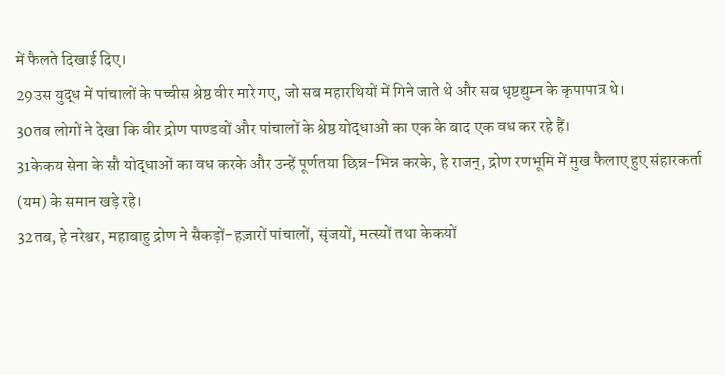में फैलते दिखाई दिए।
29उस युद्ध में पांचालों के पच्चीस श्रेष्ठ वीर मारे गए, जो सब महारथियों में गिने जाते थे और सब धृष्टद्युम्न के कृपापात्र थे।
30तब लोगों ने देखा कि वीर द्रोण पाण्डवों और पांचालों के श्रेष्ठ योद्धाओं का एक के बाद एक वध कर रहे हैं।
31केकय सेना के सौ योद्धाओं का वध करके और उन्हें पूर्णतया छिन्न-भिन्न करके, हे राजन्, द्रोण रणभूमि में मुख फैलाए हुए संहारकर्ता (यम) के समान खड़े रहे।
32तब, हे नरेश्वर, महाबाहु द्रोण ने सैकड़ों-हज़ारों पांचालों, सृंजयों, मत्स्यों तथा केकयों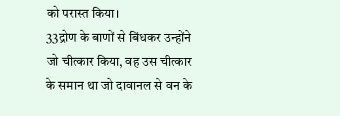को परास्त किया।
33द्रोण के बाणों से बिंधकर उन्होंने जो चीत्कार किया, वह उस चीत्कार के समान था जो दावानल से वन के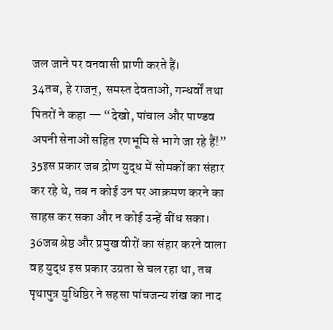जल जाने पर वनवासी प्राणी करते हैं।
34तब, हे राजन्, समस्त देवताओं, गन्धर्वों तथा पितरों ने कहा — “देखो, पांचाल और पाण्डव अपनी सेनाओं सहित रणभूमि से भागे जा रहे हैं!”
35इस प्रकार जब द्रोण युद्ध में सोमकों का संहार कर रहे थे, तब न कोई उन पर आक्रमण करने का साहस कर सका और न कोई उन्हें बींध सका।
36जब श्रेष्ठ और प्रमुख वीरों का संहार करने वाला वह युद्ध इस प्रकार उग्रता से चल रहा था, तब पृथापुत्र युधिष्ठिर ने सहसा पांचजन्य शंख का नाद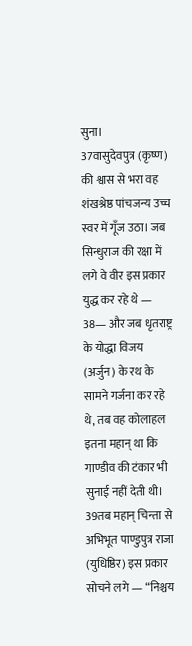सुना।
37वासुदेवपुत्र (कृष्ण) की श्वास से भरा वह शंखश्रेष्ठ पांचजन्य उच्च स्वर में गूँज उठा। जब सिन्धुराज की रक्षा में लगे वे वीर इस प्रकार युद्ध कर रहे थे —
38— और जब धृतराष्ट्र के योद्धा विजय (अर्जुन) के रथ के सामने गर्जना कर रहे थे, तब वह कोलाहल इतना महान् था कि गाण्डीव की टंकार भी सुनाई नहीं देती थी।
39तब महान् चिन्ता से अभिभूत पाण्डुपुत्र राजा (युधिष्ठिर) इस प्रकार सोचने लगे — “निश्चय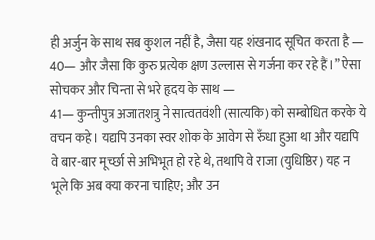ही अर्जुन के साथ सब कुशल नहीं है, जैसा यह शंखनाद सूचित करता है —
40— और जैसा कि कुरु प्रत्येक क्षण उल्लास से गर्जना कर रहे हैं।” ऐसा सोचकर और चिन्ता से भरे हृदय के साथ —
41— कुन्तीपुत्र अजातशत्रु ने सात्वतवंशी (सात्यकि) को सम्बोधित करके ये वचन कहे। यद्यपि उनका स्वर शोक के आवेग से रुँधा हुआ था और यद्यपि वे बार-बार मूर्च्छा से अभिभूत हो रहे थे, तथापि वे राजा (युधिष्ठिर) यह न भूले कि अब क्या करना चाहिए; और उन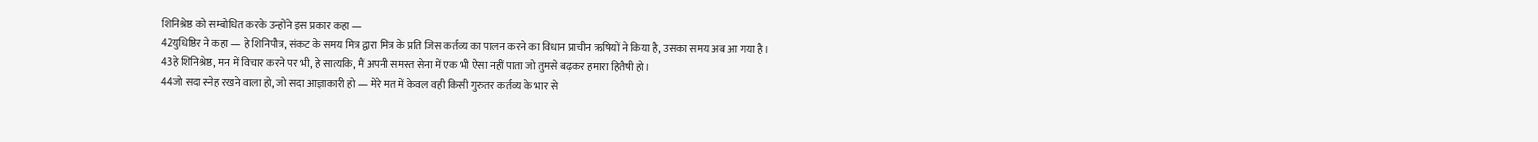शिनिश्रेष्ठ को सम्बोधित करके उन्होंने इस प्रकार कहा —
42युधिष्ठिर ने कहा — हे शिनिपौत्र, संकट के समय मित्र द्वारा मित्र के प्रति जिस कर्तव्य का पालन करने का विधान प्राचीन ऋषियों ने किया है, उसका समय अब आ गया है।
43हे शिनिश्रेष्ठ, मन में विचार करने पर भी, हे सात्यकि, मैं अपनी समस्त सेना में एक भी ऐसा नहीं पाता जो तुमसे बढ़कर हमारा हितैषी हो।
44जो सदा स्नेह रखने वाला हो, जो सदा आज्ञाकारी हो — मेरे मत में केवल वही किसी गुरुतर कर्तव्य के भार से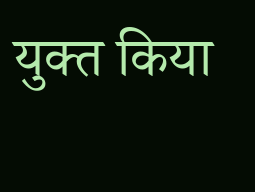युक्त किया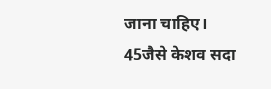जाना चाहिए।
45जैसे केशव सदा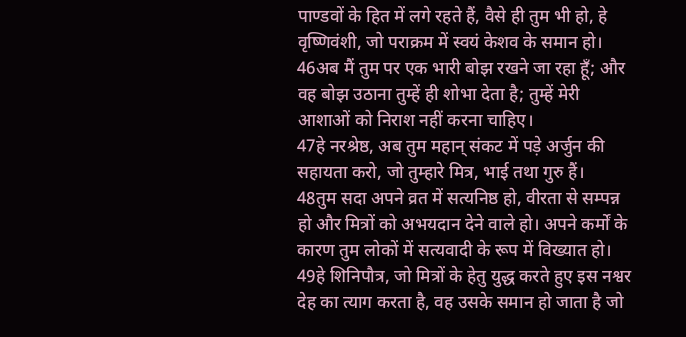पाण्डवों के हित में लगे रहते हैं, वैसे ही तुम भी हो, हे वृष्णिवंशी, जो पराक्रम में स्वयं केशव के समान हो।
46अब मैं तुम पर एक भारी बोझ रखने जा रहा हूँ; और वह बोझ उठाना तुम्हें ही शोभा देता है; तुम्हें मेरी आशाओं को निराश नहीं करना चाहिए।
47हे नरश्रेष्ठ, अब तुम महान् संकट में पड़े अर्जुन की सहायता करो, जो तुम्हारे मित्र, भाई तथा गुरु हैं।
48तुम सदा अपने व्रत में सत्यनिष्ठ हो, वीरता से सम्पन्न हो और मित्रों को अभयदान देने वाले हो। अपने कर्मों के कारण तुम लोकों में सत्यवादी के रूप में विख्यात हो।
49हे शिनिपौत्र, जो मित्रों के हेतु युद्ध करते हुए इस नश्वर देह का त्याग करता है, वह उसके समान हो जाता है जो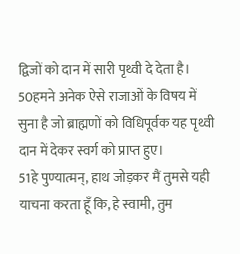द्विजों को दान में सारी पृथ्वी दे देता है।
50हमने अनेक ऐसे राजाओं के विषय में सुना है जो ब्राह्मणों को विधिपूर्वक यह पृथ्वी दान में देकर स्वर्ग को प्राप्त हुए।
51हे पुण्यात्मन्, हाथ जोड़कर मैं तुमसे यही याचना करता हूँ कि, हे स्वामी, तुम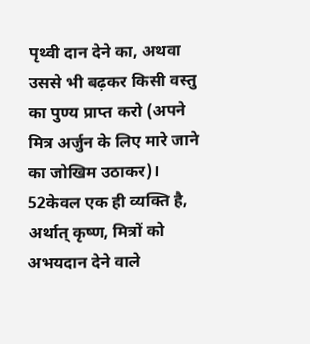पृथ्वी दान देने का, अथवा उससे भी बढ़कर किसी वस्तु का पुण्य प्राप्त करो (अपने मित्र अर्जुन के लिए मारे जाने का जोखिम उठाकर)।
52केवल एक ही व्यक्ति है, अर्थात् कृष्ण, मित्रों को अभयदान देने वाले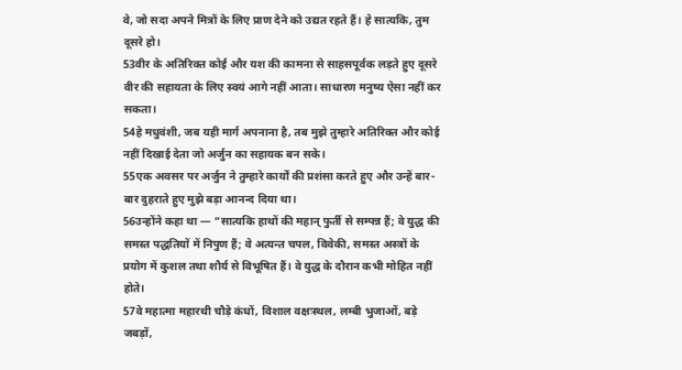वे, जो सदा अपने मित्रों के लिए प्राण देने को उद्यत रहते हैं। हे सात्यकि, तुम दूसरे हो।
53वीर के अतिरिक्त कोई और यश की कामना से साहसपूर्वक लड़ते हुए दूसरे वीर की सहायता के लिए स्वयं आगे नहीं आता। साधारण मनुष्य ऐसा नहीं कर सकता।
54हे मधुवंशी, जब यही मार्ग अपनाना है, तब मुझे तुम्हारे अतिरिक्त और कोई नहीं दिखाई देता जो अर्जुन का सहायक बन सके।
55एक अवसर पर अर्जुन ने तुम्हारे कार्यों की प्रशंसा करते हुए और उन्हें बार-बार दुहराते हुए मुझे बड़ा आनन्द दिया था।
56उन्होंने कहा था — “सात्यकि हाथों की महान् फुर्ती से सम्पन्न हैं; वे युद्ध की समस्त पद्धतियों में निपुण हैं; वे अत्यन्त चपल, विवेकी, समस्त अस्त्रों के प्रयोग में कुशल तथा शौर्य से विभूषित हैं। वे युद्ध के दौरान कभी मोहित नहीं होते।
57वे महात्मा महारथी चौड़े कंधों, विशाल वक्षःस्थल, लम्बी भुजाओं, बड़े जबड़ों,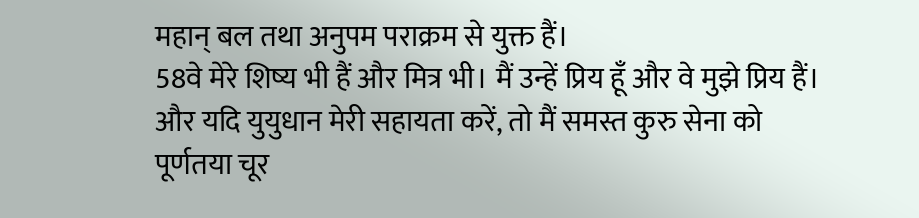महान् बल तथा अनुपम पराक्रम से युक्त हैं।
58वे मेरे शिष्य भी हैं और मित्र भी। मैं उन्हें प्रिय हूँ और वे मुझे प्रिय हैं। और यदि युयुधान मेरी सहायता करें, तो मैं समस्त कुरु सेना को पूर्णतया चूर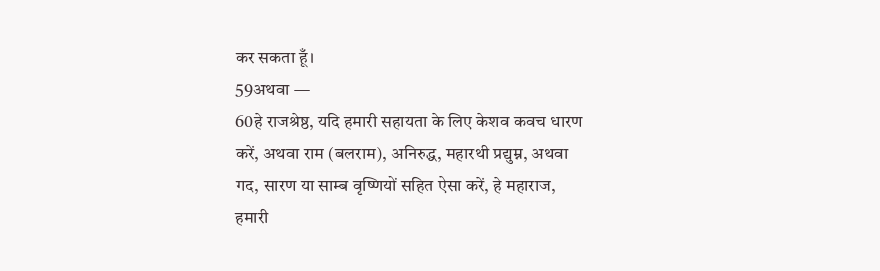कर सकता हूँ।
59अथवा —
60हे राजश्रेष्ठ, यदि हमारी सहायता के लिए केशव कवच धारण करें, अथवा राम (बलराम), अनिरुद्ध, महारथी प्रद्युम्न, अथवा गद, सारण या साम्ब वृष्णियों सहित ऐसा करें, हे महाराज, हमारी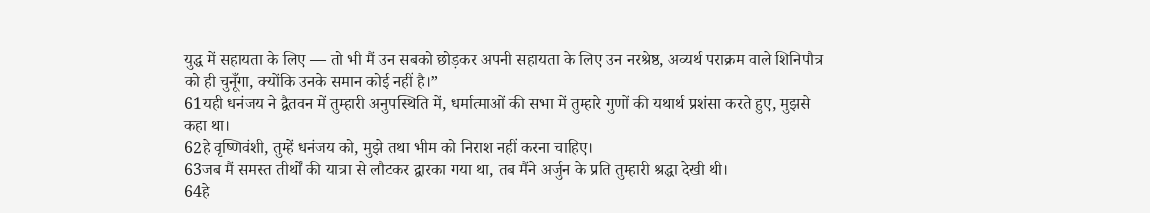युद्ध में सहायता के लिए — तो भी मैं उन सबको छोड़कर अपनी सहायता के लिए उन नरश्रेष्ठ, अव्यर्थ पराक्रम वाले शिनिपौत्र को ही चुनूँगा, क्योंकि उनके समान कोई नहीं है।”
61यही धनंजय ने द्वैतवन में तुम्हारी अनुपस्थिति में, धर्मात्माओं की सभा में तुम्हारे गुणों की यथार्थ प्रशंसा करते हुए, मुझसे कहा था।
62हे वृष्णिवंशी, तुम्हें धनंजय को, मुझे तथा भीम को निराश नहीं करना चाहिए।
63जब मैं समस्त तीर्थों की यात्रा से लौटकर द्वारका गया था, तब मैंने अर्जुन के प्रति तुम्हारी श्रद्धा देखी थी।
64हे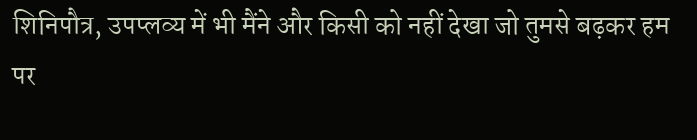शिनिपौत्र, उपप्लव्य में भी मैंने और किसी को नहीं देखा जो तुमसे बढ़कर हम पर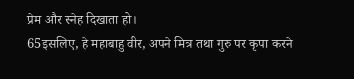प्रेम और स्नेह दिखाता हो।
65इसलिए, हे महाबाहु वीर, अपने मित्र तथा गुरु पर कृपा करने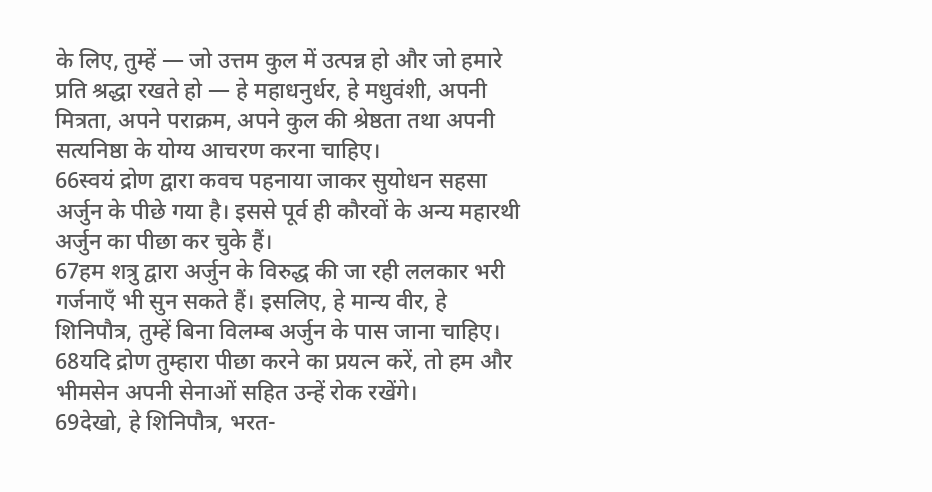के लिए, तुम्हें — जो उत्तम कुल में उत्पन्न हो और जो हमारे प्रति श्रद्धा रखते हो — हे महाधनुर्धर, हे मधुवंशी, अपनी मित्रता, अपने पराक्रम, अपने कुल की श्रेष्ठता तथा अपनी सत्यनिष्ठा के योग्य आचरण करना चाहिए।
66स्वयं द्रोण द्वारा कवच पहनाया जाकर सुयोधन सहसा अर्जुन के पीछे गया है। इससे पूर्व ही कौरवों के अन्य महारथी अर्जुन का पीछा कर चुके हैं।
67हम शत्रु द्वारा अर्जुन के विरुद्ध की जा रही ललकार भरी गर्जनाएँ भी सुन सकते हैं। इसलिए, हे मान्य वीर, हे शिनिपौत्र, तुम्हें बिना विलम्ब अर्जुन के पास जाना चाहिए।
68यदि द्रोण तुम्हारा पीछा करने का प्रयत्न करें, तो हम और भीमसेन अपनी सेनाओं सहित उन्हें रोक रखेंगे।
69देखो, हे शिनिपौत्र, भरत-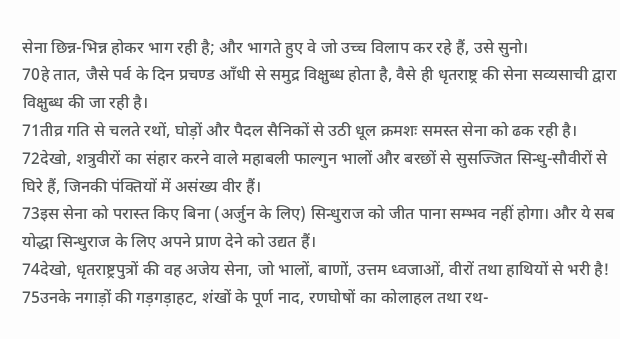सेना छिन्न-भिन्न होकर भाग रही है; और भागते हुए वे जो उच्च विलाप कर रहे हैं, उसे सुनो।
70हे तात, जैसे पर्व के दिन प्रचण्ड आँधी से समुद्र विक्षुब्ध होता है, वैसे ही धृतराष्ट्र की सेना सव्यसाची द्वारा विक्षुब्ध की जा रही है।
71तीव्र गति से चलते रथों, घोड़ों और पैदल सैनिकों से उठी धूल क्रमशः समस्त सेना को ढक रही है।
72देखो, शत्रुवीरों का संहार करने वाले महाबली फाल्गुन भालों और बरछों से सुसज्जित सिन्धु-सौवीरों से घिरे हैं, जिनकी पंक्तियों में असंख्य वीर हैं।
73इस सेना को परास्त किए बिना (अर्जुन के लिए) सिन्धुराज को जीत पाना सम्भव नहीं होगा। और ये सब योद्धा सिन्धुराज के लिए अपने प्राण देने को उद्यत हैं।
74देखो, धृतराष्ट्रपुत्रों की वह अजेय सेना, जो भालों, बाणों, उत्तम ध्वजाओं, वीरों तथा हाथियों से भरी है!
75उनके नगाड़ों की गड़गड़ाहट, शंखों के पूर्ण नाद, रणघोषों का कोलाहल तथा रथ-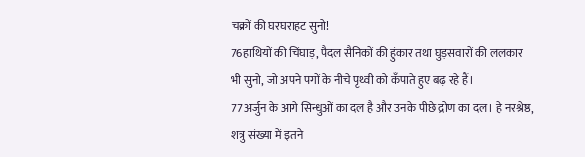चक्रों की घरघराहट सुनो!
76हाथियों की चिंघाड़, पैदल सैनिकों की हुंकार तथा घुड़सवारों की ललकार भी सुनो, जो अपने पगों के नीचे पृथ्वी को कँपाते हुए बढ़ रहे हैं।
77अर्जुन के आगे सिन्धुओं का दल है और उनके पीछे द्रोण का दल। हे नरश्रेष्ठ, शत्रु संख्या में इतने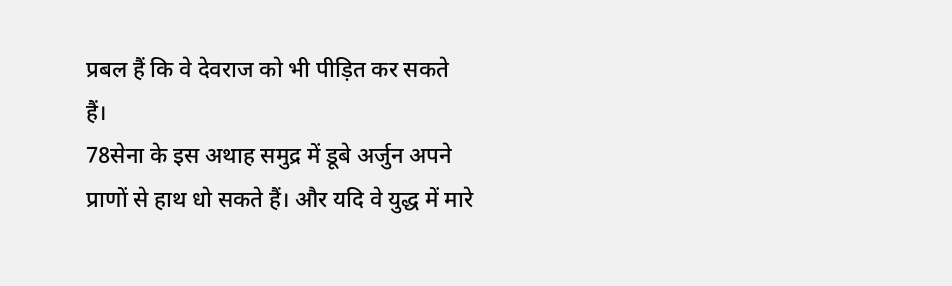प्रबल हैं कि वे देवराज को भी पीड़ित कर सकते हैं।
78सेना के इस अथाह समुद्र में डूबे अर्जुन अपने प्राणों से हाथ धो सकते हैं। और यदि वे युद्ध में मारे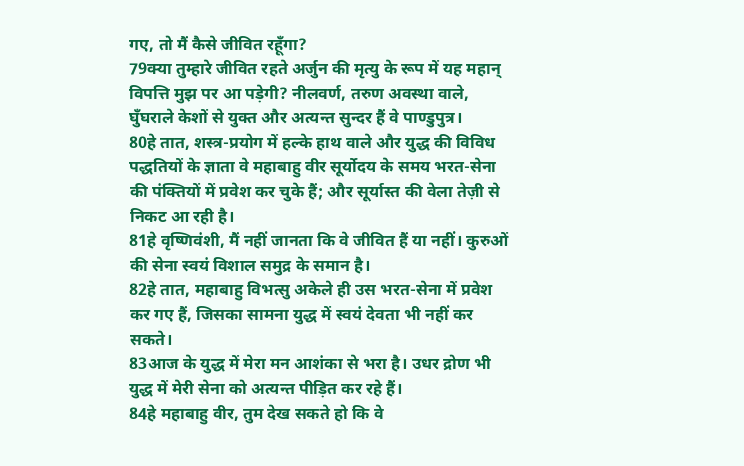गए, तो मैं कैसे जीवित रहूँगा?
79क्या तुम्हारे जीवित रहते अर्जुन की मृत्यु के रूप में यह महान् विपत्ति मुझ पर आ पड़ेगी? नीलवर्ण, तरुण अवस्था वाले, घुँघराले केशों से युक्त और अत्यन्त सुन्दर हैं वे पाण्डुपुत्र।
80हे तात, शस्त्र-प्रयोग में हल्के हाथ वाले और युद्ध की विविध पद्धतियों के ज्ञाता वे महाबाहु वीर सूर्योदय के समय भरत-सेना की पंक्तियों में प्रवेश कर चुके हैं; और सूर्यास्त की वेला तेज़ी से निकट आ रही है।
81हे वृष्णिवंशी, मैं नहीं जानता कि वे जीवित हैं या नहीं। कुरुओं की सेना स्वयं विशाल समुद्र के समान है।
82हे तात, महाबाहु विभत्सु अकेले ही उस भरत-सेना में प्रवेश कर गए हैं, जिसका सामना युद्ध में स्वयं देवता भी नहीं कर सकते।
83आज के युद्ध में मेरा मन आशंका से भरा है। उधर द्रोण भी युद्ध में मेरी सेना को अत्यन्त पीड़ित कर रहे हैं।
84हे महाबाहु वीर, तुम देख सकते हो कि वे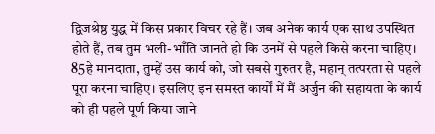द्विजश्रेष्ठ युद्ध में किस प्रकार विचर रहे हैं। जब अनेक कार्य एक साथ उपस्थित होते हैं, तब तुम भली-भाँति जानते हो कि उनमें से पहले किसे करना चाहिए।
85हे मानदाता, तुम्हें उस कार्य को, जो सबसे गुरुतर है, महान् तत्परता से पहले पूरा करना चाहिए। इसलिए इन समस्त कार्यों में मैं अर्जुन की सहायता के कार्य को ही पहले पूर्ण किया जाने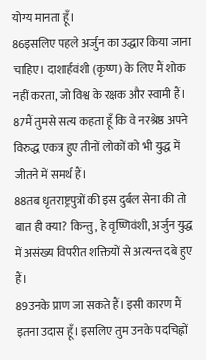योग्य मानता हूँ।
86इसलिए पहले अर्जुन का उद्धार किया जाना चाहिए। दाशार्हवंशी (कृष्ण) के लिए मैं शोक नहीं करता, जो विश्व के रक्षक और स्वामी हैं।
87मैं तुमसे सत्य कहता हूँ कि वे नरश्रेष्ठ अपने विरुद्ध एकत्र हुए तीनों लोकों को भी युद्ध में जीतने में समर्थ हैं।
88तब धृतराष्ट्रपुत्रों की इस दुर्बल सेना की तो बात ही क्या? किन्तु, हे वृष्णिवंशी, अर्जुन युद्ध में असंख्य विपरीत शक्तियों से अत्यन्त दबे हुए हैं।
89उनके प्राण जा सकते हैं। इसी कारण मैं इतना उदास हूँ। इसलिए तुम उनके पदचिह्नों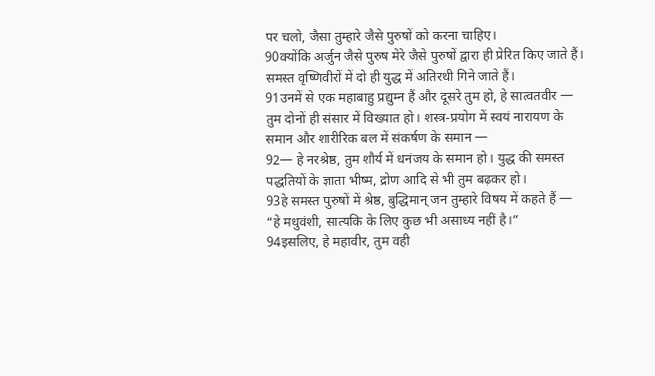पर चलो, जैसा तुम्हारे जैसे पुरुषों को करना चाहिए।
90क्योंकि अर्जुन जैसे पुरुष मेरे जैसे पुरुषों द्वारा ही प्रेरित किए जाते हैं। समस्त वृष्णिवीरों में दो ही युद्ध में अतिरथी गिने जाते हैं।
91उनमें से एक महाबाहु प्रद्युम्न हैं और दूसरे तुम हो, हे सात्वतवीर — तुम दोनों ही संसार में विख्यात हो। शस्त्र-प्रयोग में स्वयं नारायण के समान और शारीरिक बल में संकर्षण के समान —
92— हे नरश्रेष्ठ, तुम शौर्य में धनंजय के समान हो। युद्ध की समस्त पद्धतियों के ज्ञाता भीष्म, द्रोण आदि से भी तुम बढ़कर हो।
93हे समस्त पुरुषों में श्रेष्ठ, बुद्धिमान् जन तुम्हारे विषय में कहते हैं — “हे मधुवंशी, सात्यकि के लिए कुछ भी असाध्य नहीं है।”
94इसलिए, हे महावीर, तुम वही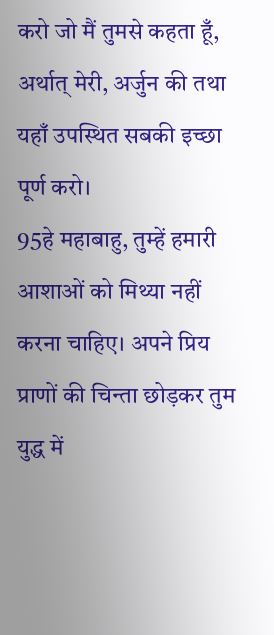करो जो मैं तुमसे कहता हूँ, अर्थात् मेरी, अर्जुन की तथा यहाँ उपस्थित सबकी इच्छा पूर्ण करो।
95हे महाबाहु, तुम्हें हमारी आशाओं को मिथ्या नहीं करना चाहिए। अपने प्रिय प्राणों की चिन्ता छोड़कर तुम युद्ध में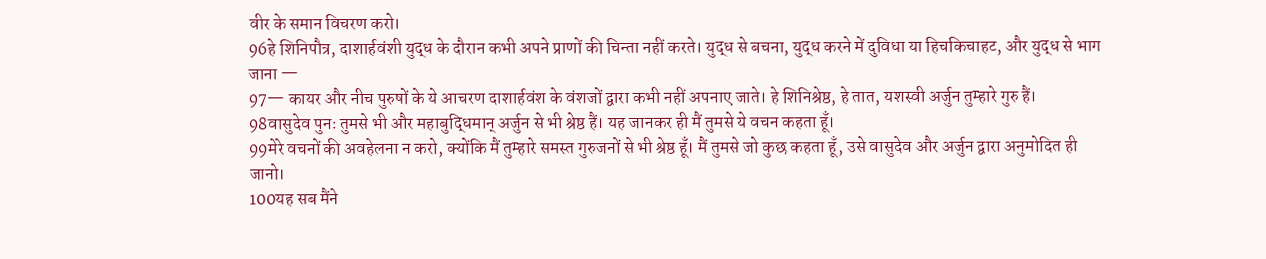वीर के समान विचरण करो।
96हे शिनिपौत्र, दाशार्हवंशी युद्ध के दौरान कभी अपने प्राणों की चिन्ता नहीं करते। युद्ध से बचना, युद्ध करने में दुविधा या हिचकिचाहट, और युद्ध से भाग जाना —
97— कायर और नीच पुरुषों के ये आचरण दाशार्हवंश के वंशजों द्वारा कभी नहीं अपनाए जाते। हे शिनिश्रेष्ठ, हे तात, यशस्वी अर्जुन तुम्हारे गुरु हैं।
98वासुदेव पुनः तुमसे भी और महाबुद्धिमान् अर्जुन से भी श्रेष्ठ हैं। यह जानकर ही मैं तुमसे ये वचन कहता हूँ।
99मेरे वचनों की अवहेलना न करो, क्योंकि मैं तुम्हारे समस्त गुरुजनों से भी श्रेष्ठ हूँ। मैं तुमसे जो कुछ कहता हूँ, उसे वासुदेव और अर्जुन द्वारा अनुमोदित ही जानो।
100यह सब मैंने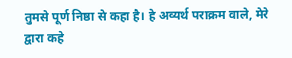तुमसे पूर्ण निष्ठा से कहा है। हे अव्यर्थ पराक्रम वाले, मेरे द्वारा कहे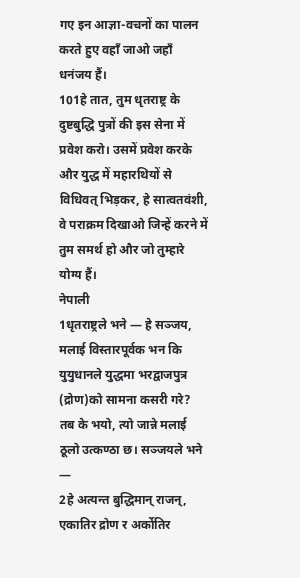गए इन आज्ञा-वचनों का पालन करते हुए वहाँ जाओ जहाँ धनंजय हैं।
101हे तात, तुम धृतराष्ट्र के दुष्टबुद्धि पुत्रों की इस सेना में प्रवेश करो। उसमें प्रवेश करके और युद्ध में महारथियों से विधिवत् भिड़कर, हे सात्वतवंशी, वे पराक्रम दिखाओ जिन्हें करने में तुम समर्थ हो और जो तुम्हारे योग्य हैं।
नेपाली
1धृतराष्ट्रले भने — हे सञ्जय, मलाई विस्तारपूर्वक भन कि युयुधानले युद्धमा भरद्वाजपुत्र (द्रोण)को सामना कसरी गरे? तब के भयो, त्यो जान्ने मलाई ठूलो उत्कण्ठा छ। सञ्जयले भने —
2हे अत्यन्त बुद्धिमान् राजन्, एकातिर द्रोण र अर्कोतिर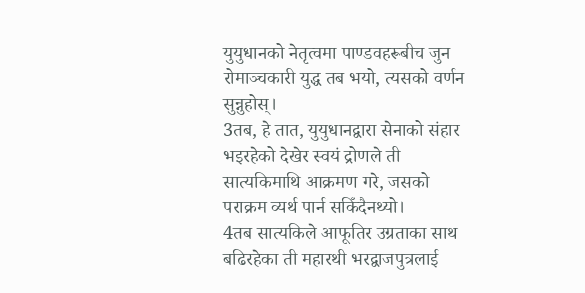युयुधानको नेतृत्वमा पाण्डवहरूबीच जुन रोमाञ्चकारी युद्ध तब भयो, त्यसको वर्णन सुन्नुहोस्।
3तब, हे तात, युयुधानद्वारा सेनाको संहार भइरहेको देखेर स्वयं द्रोणले ती सात्यकिमाथि आक्रमण गरे, जसको पराक्रम व्यर्थ पार्न सकिँदैनथ्यो।
4तब सात्यकिले आफूतिर उग्रताका साथ बढिरहेका ती महारथी भरद्वाजपुत्रलाई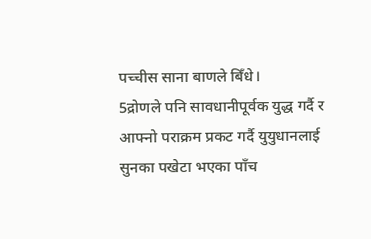पच्चीस साना बाणले बिँधे।
5द्रोणले पनि सावधानीपूर्वक युद्ध गर्दै र आफ्नो पराक्रम प्रकट गर्दै युयुधानलाई सुनका पखेटा भएका पाँच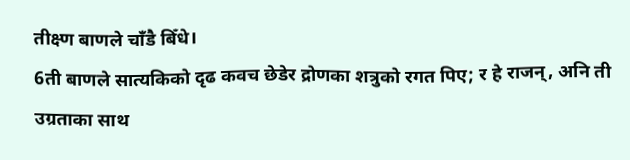तीक्ष्ण बाणले चाँडै बिँधे।
6ती बाणले सात्यकिको दृढ कवच छेडेर द्रोणका शत्रुको रगत पिए; र हे राजन्, अनि ती उग्रताका साथ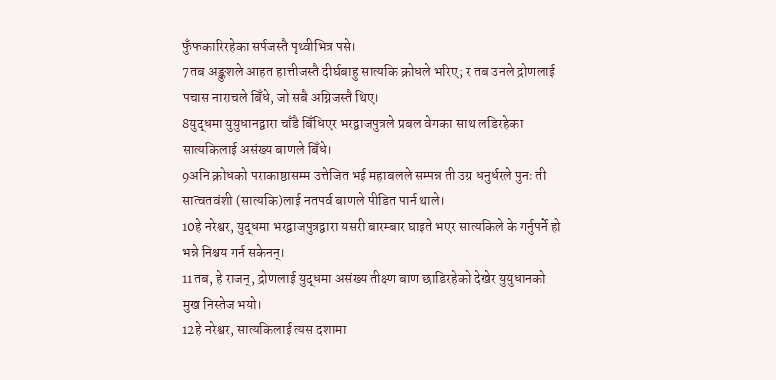फुँफकारिरहेका सर्पजस्तै पृथ्वीभित्र पसे।
7तब अङ्कुशले आहत हात्तीजस्तै दीर्घबाहु सात्यकि क्रोधले भरिए; र तब उनले द्रोणलाई पचास नाराचले बिँधे, जो सबै अग्निजस्तै थिए।
8युद्धमा युयुधानद्वारा चाँडै बिँधिएर भरद्वाजपुत्रले प्रबल वेगका साथ लडिरहेका सात्यकिलाई असंख्य बाणले बिँधे।
9अनि क्रोधको पराकाष्ठासम्म उत्तेजित भई महाबलले सम्पन्न ती उग्र धनुर्धरले पुनः ती सात्वतवंशी (सात्यकि)लाई नतपर्व बाणले पीडित पार्न थाले।
10हे नरेश्वर, युद्धमा भरद्वाजपुत्रद्वारा यसरी बारम्बार घाइते भएर सात्यकिले के गर्नुपर्ने हो भन्ने निश्चय गर्न सकेनन्।
11तब, हे राजन्, द्रोणलाई युद्धमा असंख्य तीक्ष्ण बाण छाडिरहेको देखेर युयुधानको मुख निस्तेज भयो।
12हे नरेश्वर, सात्यकिलाई त्यस दशामा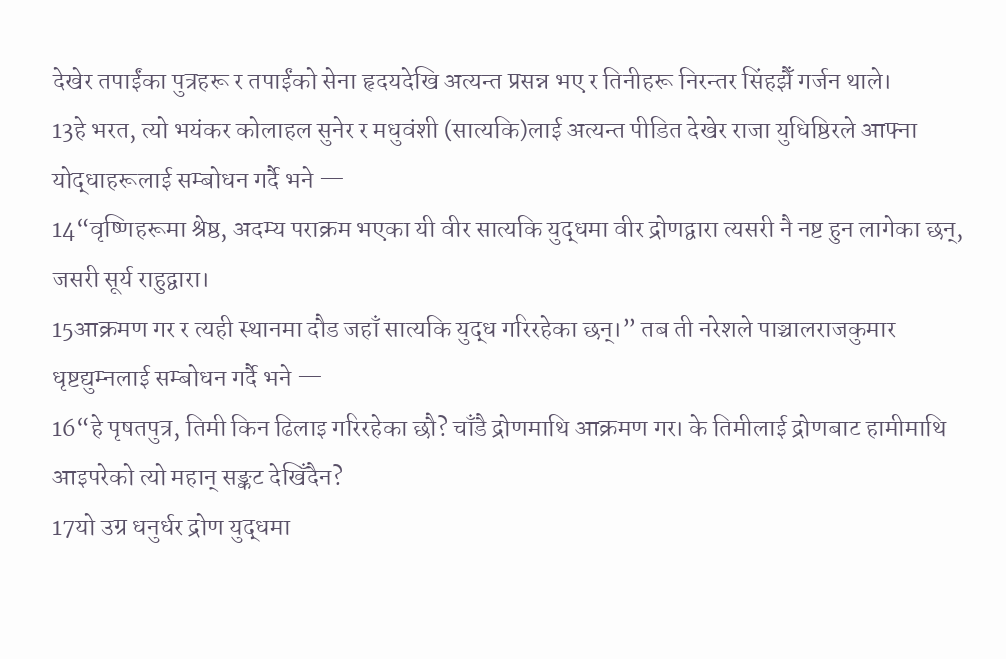देखेर तपाईंका पुत्रहरू र तपाईंको सेना हृदयदेखि अत्यन्त प्रसन्न भए र तिनीहरू निरन्तर सिंहझैँ गर्जन थाले।
13हे भरत, त्यो भयंकर कोलाहल सुनेर र मधुवंशी (सात्यकि)लाई अत्यन्त पीडित देखेर राजा युधिष्ठिरले आफ्ना योद्धाहरूलाई सम्बोधन गर्दै भने —
14“वृष्णिहरूमा श्रेष्ठ, अदम्य पराक्रम भएका यी वीर सात्यकि युद्धमा वीर द्रोणद्वारा त्यसरी नै नष्ट हुन लागेका छन्, जसरी सूर्य राहुद्वारा।
15आक्रमण गर र त्यही स्थानमा दौड जहाँ सात्यकि युद्ध गरिरहेका छन्।” तब ती नरेशले पाञ्चालराजकुमार धृष्टद्युम्नलाई सम्बोधन गर्दै भने —
16“हे पृषतपुत्र, तिमी किन ढिलाइ गरिरहेका छौ? चाँडै द्रोणमाथि आक्रमण गर। के तिमीलाई द्रोणबाट हामीमाथि आइपरेको त्यो महान् सङ्कट देखिँदैन?
17यो उग्र धनुर्धर द्रोण युद्धमा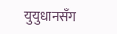युयुधानसँग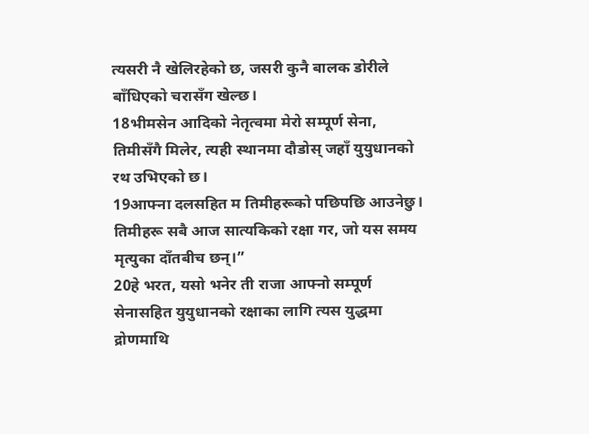त्यसरी नै खेलिरहेको छ, जसरी कुनै बालक डोरीले बाँधिएको चरासँग खेल्छ।
18भीमसेन आदिको नेतृत्वमा मेरो सम्पूर्ण सेना, तिमीसँगै मिलेर, त्यही स्थानमा दौडोस् जहाँ युयुधानको रथ उभिएको छ।
19आफ्ना दलसहित म तिमीहरूको पछिपछि आउनेछु। तिमीहरू सबै आज सात्यकिको रक्षा गर, जो यस समय मृत्युका दाँतबीच छन्।”
20हे भरत, यसो भनेर ती राजा आफ्नो सम्पूर्ण सेनासहित युयुधानको रक्षाका लागि त्यस युद्धमा द्रोणमाथि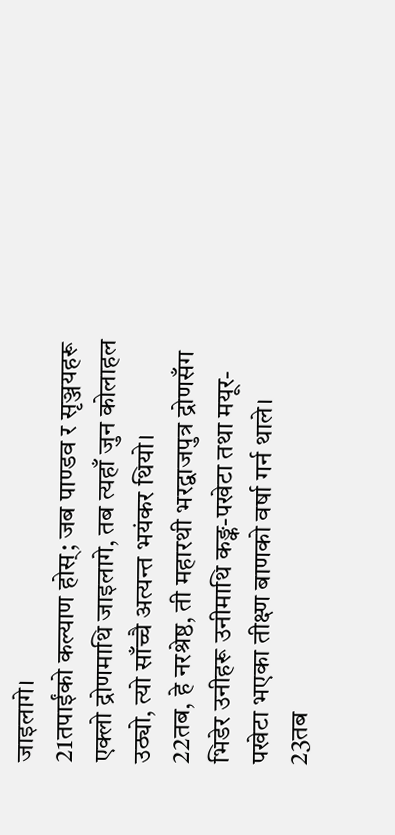जाइलागे।
21तपाईंको कल्याण होस्; जब पाण्डव र सृञ्जयहरू एक्लो द्रोणमाथि जाइलागे, तब त्यहाँ जुन कोलाहल उठ्यो, त्यो साँच्चै अत्यन्त भयंकर थियो।
22तब, हे नरश्रेष्ठ, ती महारथी भरद्वाजपुत्र द्रोणसँग भिडेर उनीहरू उनीमाथि कङ्क-पखेटा तथा मयूर-पखेटा भएका तीक्ष्ण बाणको वर्षा गर्न थाले।
23तब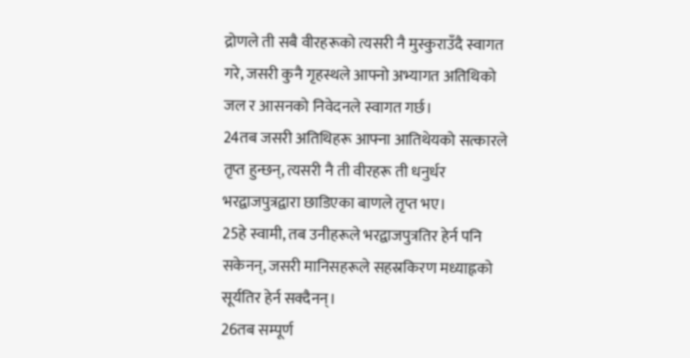द्रोणले ती सबै वीरहरूको त्यसरी नै मुस्कुराउँदै स्वागत गरे, जसरी कुनै गृहस्थले आफ्नो अभ्यागत अतिथिको जल र आसनको निवेदनले स्वागत गर्छ।
24तब जसरी अतिथिहरू आफ्ना आतिथेयको सत्कारले तृप्त हुन्छन्, त्यसरी नै ती वीरहरू ती धनुर्धर भरद्वाजपुत्रद्वारा छाडिएका बाणले तृप्त भए।
25हे स्वामी, तब उनीहरूले भरद्वाजपुत्रतिर हेर्न पनि सकेनन्, जसरी मानिसहरूले सहस्रकिरण मध्याह्नको सूर्यतिर हेर्न सक्दैनन्।
26तब सम्पूर्ण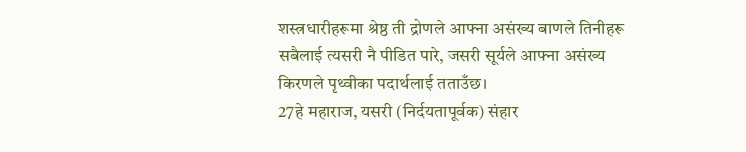शस्त्रधारीहरूमा श्रेष्ठ ती द्रोणले आफ्ना असंख्य बाणले तिनीहरू सबैलाई त्यसरी नै पीडित पारे, जसरी सूर्यले आफ्ना असंख्य किरणले पृथ्वीका पदार्थलाई तताउँछ।
27हे महाराज, यसरी (निर्दयतापूर्वक) संहार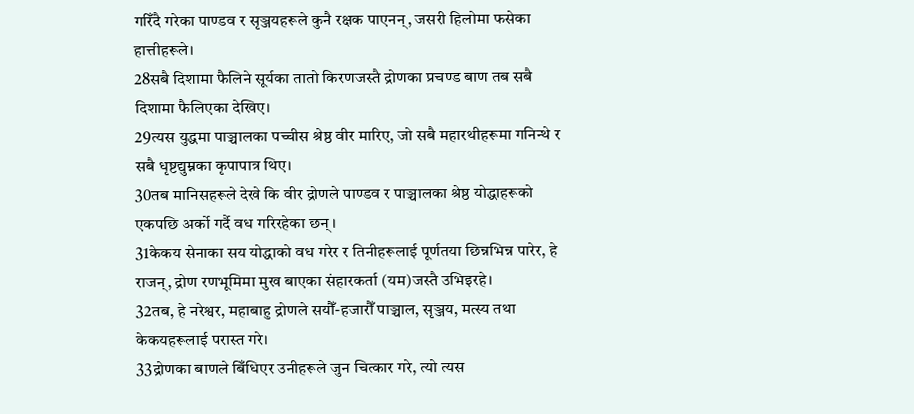गरिँदै गरेका पाण्डव र सृञ्जयहरूले कुनै रक्षक पाएनन्, जसरी हिलोमा फसेका हात्तीहरूले।
28सबै दिशामा फैलिने सूर्यका तातो किरणजस्तै द्रोणका प्रचण्ड बाण तब सबै दिशामा फैलिएका देखिए।
29त्यस युद्धमा पाञ्चालका पच्चीस श्रेष्ठ वीर मारिए, जो सबै महारथीहरूमा गनिन्थे र सबै धृष्टद्युम्नका कृपापात्र थिए।
30तब मानिसहरूले देखे कि वीर द्रोणले पाण्डव र पाञ्चालका श्रेष्ठ योद्धाहरूको एकपछि अर्को गर्दै वध गरिरहेका छन्।
31केकय सेनाका सय योद्धाको वध गरेर र तिनीहरूलाई पूर्णतया छिन्नभिन्न पारेर, हे राजन्, द्रोण रणभूमिमा मुख बाएका संहारकर्ता (यम)जस्तै उभिइरहे।
32तब, हे नरेश्वर, महाबाहु द्रोणले सयौँ-हजारौँ पाञ्चाल, सृञ्जय, मत्स्य तथा केकयहरूलाई परास्त गरे।
33द्रोणका बाणले बिँधिएर उनीहरूले जुन चित्कार गरे, त्यो त्यस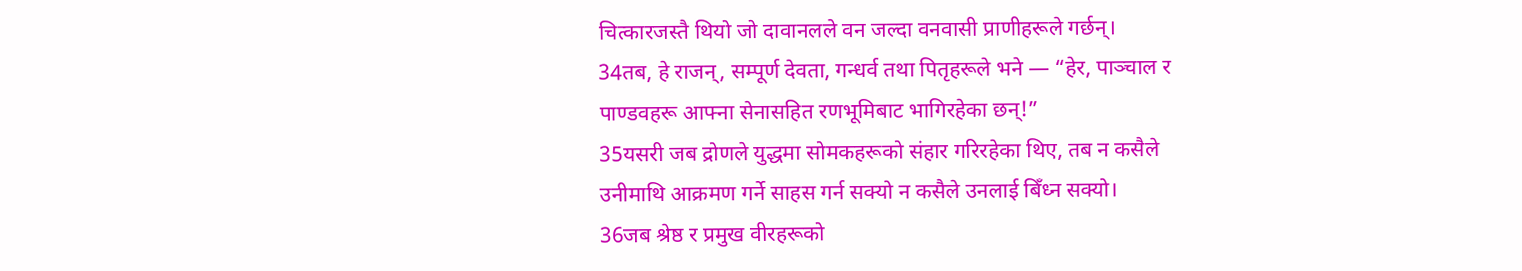चित्कारजस्तै थियो जो दावानलले वन जल्दा वनवासी प्राणीहरूले गर्छन्।
34तब, हे राजन्, सम्पूर्ण देवता, गन्धर्व तथा पितृहरूले भने — “हेर, पाञ्चाल र पाण्डवहरू आफ्ना सेनासहित रणभूमिबाट भागिरहेका छन्!”
35यसरी जब द्रोणले युद्धमा सोमकहरूको संहार गरिरहेका थिए, तब न कसैले उनीमाथि आक्रमण गर्ने साहस गर्न सक्यो न कसैले उनलाई बिँध्न सक्यो।
36जब श्रेष्ठ र प्रमुख वीरहरूको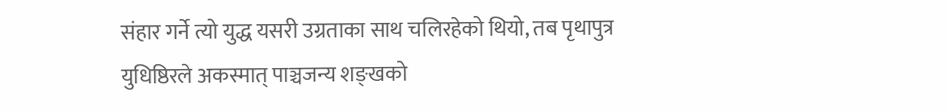संहार गर्ने त्यो युद्ध यसरी उग्रताका साथ चलिरहेको थियो, तब पृथापुत्र युधिष्ठिरले अकस्मात् पाञ्चजन्य शङ्खको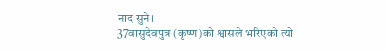नाद सुने।
37वासुदेवपुत्र (कृष्ण)को श्वासले भरिएको त्यो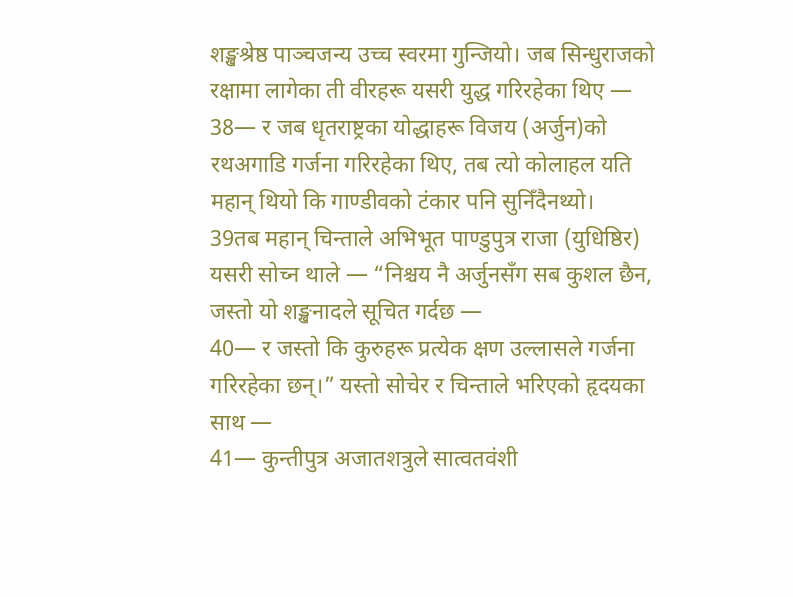शङ्खश्रेष्ठ पाञ्चजन्य उच्च स्वरमा गुन्जियो। जब सिन्धुराजको रक्षामा लागेका ती वीरहरू यसरी युद्ध गरिरहेका थिए —
38— र जब धृतराष्ट्रका योद्धाहरू विजय (अर्जुन)को रथअगाडि गर्जना गरिरहेका थिए, तब त्यो कोलाहल यति महान् थियो कि गाण्डीवको टंकार पनि सुनिँदैनथ्यो।
39तब महान् चिन्ताले अभिभूत पाण्डुपुत्र राजा (युधिष्ठिर) यसरी सोच्न थाले — “निश्चय नै अर्जुनसँग सब कुशल छैन, जस्तो यो शङ्खनादले सूचित गर्दछ —
40— र जस्तो कि कुरुहरू प्रत्येक क्षण उल्लासले गर्जना गरिरहेका छन्।” यस्तो सोचेर र चिन्ताले भरिएको हृदयका साथ —
41— कुन्तीपुत्र अजातशत्रुले सात्वतवंशी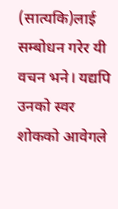(सात्यकि)लाई सम्बोधन गरेर यी वचन भने। यद्यपि उनको स्वर शोकको आवेगले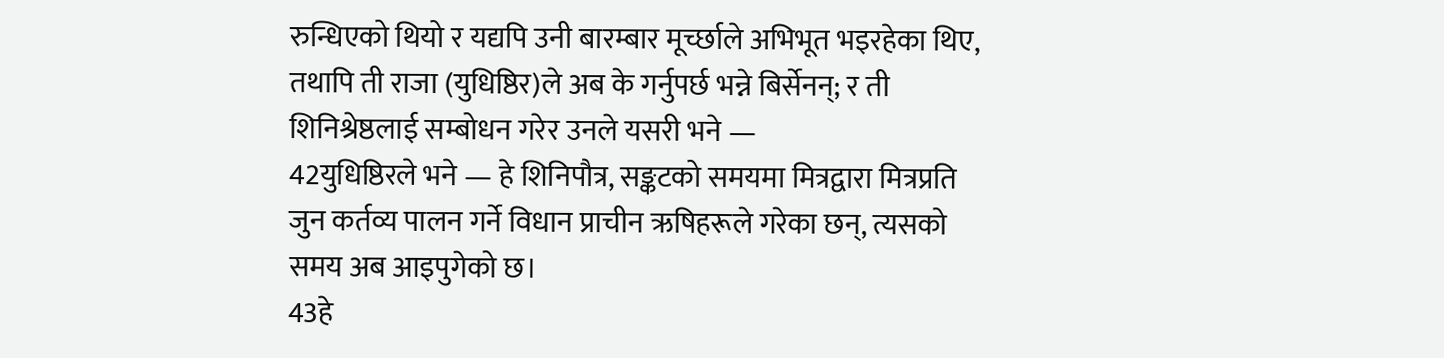रुन्धिएको थियो र यद्यपि उनी बारम्बार मूर्च्छाले अभिभूत भइरहेका थिए, तथापि ती राजा (युधिष्ठिर)ले अब के गर्नुपर्छ भन्ने बिर्सेनन्; र ती शिनिश्रेष्ठलाई सम्बोधन गरेर उनले यसरी भने —
42युधिष्ठिरले भने — हे शिनिपौत्र, सङ्कटको समयमा मित्रद्वारा मित्रप्रति जुन कर्तव्य पालन गर्ने विधान प्राचीन ऋषिहरूले गरेका छन्, त्यसको समय अब आइपुगेको छ।
43हे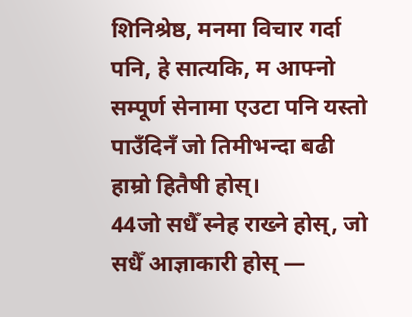शिनिश्रेष्ठ, मनमा विचार गर्दा पनि, हे सात्यकि, म आफ्नो सम्पूर्ण सेनामा एउटा पनि यस्तो पाउँदिनँ जो तिमीभन्दा बढी हाम्रो हितैषी होस्।
44जो सधैँ स्नेह राख्ने होस्, जो सधैँ आज्ञाकारी होस् —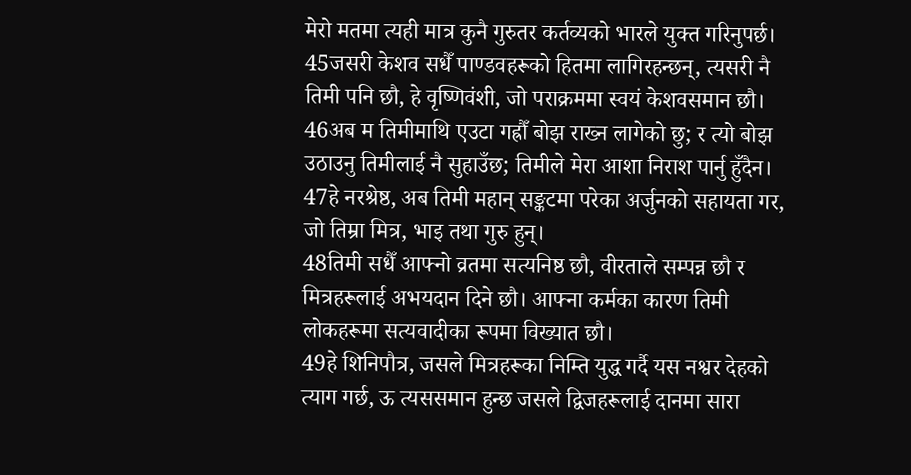मेरो मतमा त्यही मात्र कुनै गुरुतर कर्तव्यको भारले युक्त गरिनुपर्छ।
45जसरी केशव सधैँ पाण्डवहरूको हितमा लागिरहन्छन्, त्यसरी नै तिमी पनि छौ, हे वृष्णिवंशी, जो पराक्रममा स्वयं केशवसमान छौ।
46अब म तिमीमाथि एउटा गह्रौँ बोझ राख्न लागेको छु; र त्यो बोझ उठाउनु तिमीलाई नै सुहाउँछ; तिमीले मेरा आशा निराश पार्नु हुँदैन।
47हे नरश्रेष्ठ, अब तिमी महान् सङ्कटमा परेका अर्जुनको सहायता गर, जो तिम्रा मित्र, भाइ तथा गुरु हुन्।
48तिमी सधैँ आफ्नो व्रतमा सत्यनिष्ठ छौ, वीरताले सम्पन्न छौ र मित्रहरूलाई अभयदान दिने छौ। आफ्ना कर्मका कारण तिमी लोकहरूमा सत्यवादीका रूपमा विख्यात छौ।
49हे शिनिपौत्र, जसले मित्रहरूका निम्ति युद्ध गर्दै यस नश्वर देहको त्याग गर्छ, ऊ त्यससमान हुन्छ जसले द्विजहरूलाई दानमा सारा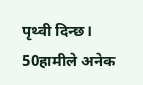पृथ्वी दिन्छ।
50हामीले अनेक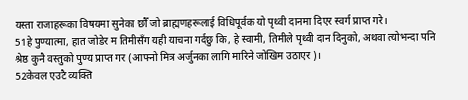यस्ता राजाहरूका विषयमा सुनेका छौँ जो ब्राह्मणहरूलाई विधिपूर्वक यो पृथ्वी दानमा दिएर स्वर्ग प्राप्त गरे।
51हे पुण्यात्मा, हात जोडेर म तिमीसँग यही याचना गर्दछु कि, हे स्वामी, तिमीले पृथ्वी दान दिनुको, अथवा त्योभन्दा पनि श्रेष्ठ कुनै वस्तुको पुण्य प्राप्त गर (आफ्नो मित्र अर्जुनका लागि मारिने जोखिम उठाएर)।
52केवल एउटै व्यक्ति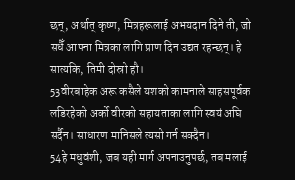छन्, अर्थात् कृष्ण, मित्रहरूलाई अभयदान दिने ती, जो सधैँ आफ्ना मित्रका लागि प्राण दिन उद्यत रहन्छन्। हे सात्यकि, तिमी दोस्रो हौ।
53वीरबाहेक अरू कसैले यशको कामनाले साहसपूर्वक लडिरहेको अर्को वीरको सहायताका लागि स्वयं अघि सर्दैन। साधारण मानिसले त्यसो गर्न सक्दैन।
54हे मधुवंशी, जब यही मार्ग अपनाउनुपर्छ, तब मलाई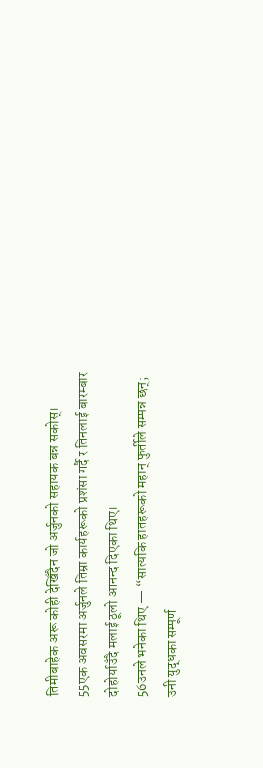तिमीबाहेक अरू कोही देखिँदैन जो अर्जुनको सहायक बन्न सकोस्।
55एक अवसरमा अर्जुनले तिम्रा कार्यहरूको प्रशंसा गर्दै र तिनलाई बारम्बार दोहोर्याउँदै मलाई ठूलो आनन्द दिएका थिए।
56उनले भनेका थिए — “सात्यकि हातहरूको महान् फुर्तीले सम्पन्न छन्; उनी युद्धका सम्पूर्ण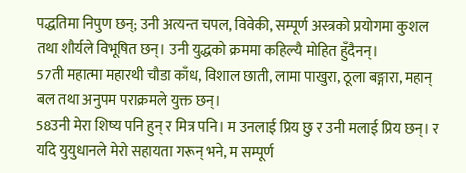पद्धतिमा निपुण छन्; उनी अत्यन्त चपल, विवेकी, सम्पूर्ण अस्त्रको प्रयोगमा कुशल तथा शौर्यले विभूषित छन्। उनी युद्धको क्रममा कहिल्यै मोहित हुँदैनन्।
57ती महात्मा महारथी चौडा काँध, विशाल छाती, लामा पाखुरा, ठूला बङ्गारा, महान् बल तथा अनुपम पराक्रमले युक्त छन्।
58उनी मेरा शिष्य पनि हुन् र मित्र पनि। म उनलाई प्रिय छु र उनी मलाई प्रिय छन्। र यदि युयुधानले मेरो सहायता गरून् भने, म सम्पूर्ण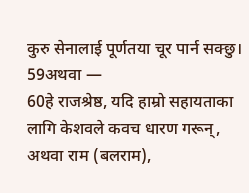कुरु सेनालाई पूर्णतया चूर पार्न सक्छु।
59अथवा —
60हे राजश्रेष्ठ, यदि हाम्रो सहायताका लागि केशवले कवच धारण गरून्, अथवा राम (बलराम),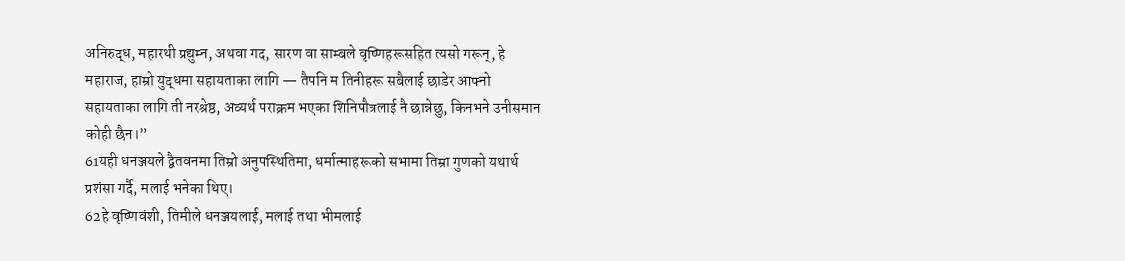अनिरुद्ध, महारथी प्रद्युम्न, अथवा गद, सारण वा साम्बले वृष्णिहरूसहित त्यसो गरून्, हे महाराज, हाम्रो युद्धमा सहायताका लागि — तैपनि म तिनीहरू सबैलाई छाडेर आफ्नो सहायताका लागि ती नरश्रेष्ठ, अव्यर्थ पराक्रम भएका शिनिपौत्रलाई नै छान्नेछु, किनभने उनीसमान कोही छैन।”
61यही धनञ्जयले द्वैतवनमा तिम्रो अनुपस्थितिमा, धर्मात्माहरूको सभामा तिम्रा गुणको यथार्थ प्रशंसा गर्दै, मलाई भनेका थिए।
62हे वृष्णिवंशी, तिमीले धनञ्जयलाई, मलाई तथा भीमलाई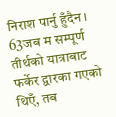निराश पार्नु हुँदैन।
63जब म सम्पूर्ण तीर्थको यात्राबाट फर्केर द्वारका गएको थिएँ, तब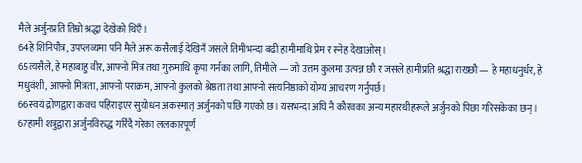मैले अर्जुनप्रति तिम्रो श्रद्धा देखेको थिएँ।
64हे शिनिपौत्र, उपप्लव्यमा पनि मैले अरू कसैलाई देखिनँ जसले तिमीभन्दा बढी हामीमाथि प्रेम र स्नेह देखाओस्।
65त्यसैले, हे महाबाहु वीर, आफ्नो मित्र तथा गुरुमाथि कृपा गर्नका लागि, तिमीले — जो उत्तम कुलमा उत्पन्न छौ र जसले हामीप्रति श्रद्धा राख्छौ — हे महाधनुर्धर, हे मधुवंशी, आफ्नो मित्रता, आफ्नो पराक्रम, आफ्नो कुलको श्रेष्ठता तथा आफ्नो सत्यनिष्ठाको योग्य आचरण गर्नुपर्छ।
66स्वयं द्रोणद्वारा कवच पहिराइएर सुयोधन अकस्मात् अर्जुनको पछि गएको छ। यसभन्दा अघि नै कौरवका अन्य महारथीहरूले अर्जुनको पिछा गरिसकेका छन्।
67हामी शत्रुद्वारा अर्जुनविरुद्ध गरिँदै गरेका ललकारपूर्ण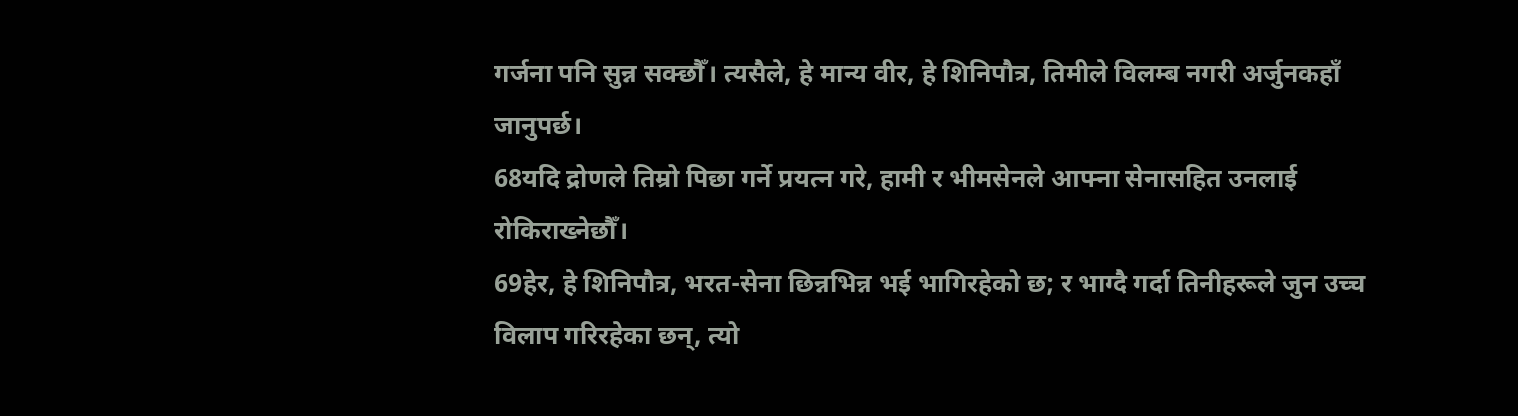गर्जना पनि सुन्न सक्छौँ। त्यसैले, हे मान्य वीर, हे शिनिपौत्र, तिमीले विलम्ब नगरी अर्जुनकहाँ जानुपर्छ।
68यदि द्रोणले तिम्रो पिछा गर्ने प्रयत्न गरे, हामी र भीमसेनले आफ्ना सेनासहित उनलाई रोकिराख्नेछौँ।
69हेर, हे शिनिपौत्र, भरत-सेना छिन्नभिन्न भई भागिरहेको छ; र भाग्दै गर्दा तिनीहरूले जुन उच्च विलाप गरिरहेका छन्, त्यो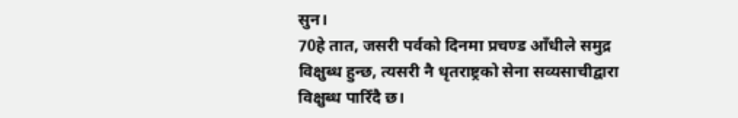सुन।
70हे तात, जसरी पर्वको दिनमा प्रचण्ड आँधीले समुद्र विक्षुब्ध हुन्छ, त्यसरी नै धृतराष्ट्रको सेना सव्यसाचीद्वारा विक्षुब्ध पारिँदै छ।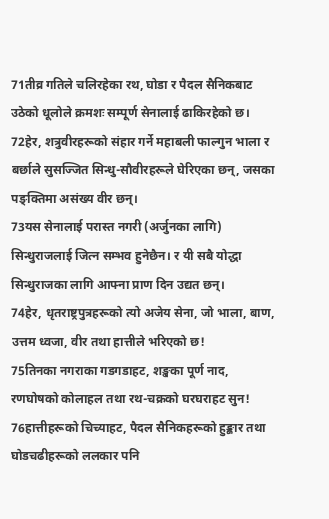71तीव्र गतिले चलिरहेका रथ, घोडा र पैदल सैनिकबाट उठेको धूलोले क्रमशः सम्पूर्ण सेनालाई ढाकिरहेको छ।
72हेर, शत्रुवीरहरूको संहार गर्ने महाबली फाल्गुन भाला र बर्छाले सुसज्जित सिन्धु-सौवीरहरूले घेरिएका छन्, जसका पङ्क्तिमा असंख्य वीर छन्।
73यस सेनालाई परास्त नगरी (अर्जुनका लागि) सिन्धुराजलाई जित्न सम्भव हुनेछैन। र यी सबै योद्धा सिन्धुराजका लागि आफ्ना प्राण दिन उद्यत छन्।
74हेर, धृतराष्ट्रपुत्रहरूको त्यो अजेय सेना, जो भाला, बाण, उत्तम ध्वजा, वीर तथा हात्तीले भरिएको छ!
75तिनका नगराका गडगडाहट, शङ्खका पूर्ण नाद, रणघोषको कोलाहल तथा रथ-चक्रको घरघराहट सुन!
76हात्तीहरूको चिच्याहट, पैदल सैनिकहरूको हुङ्कार तथा घोडचढीहरूको ललकार पनि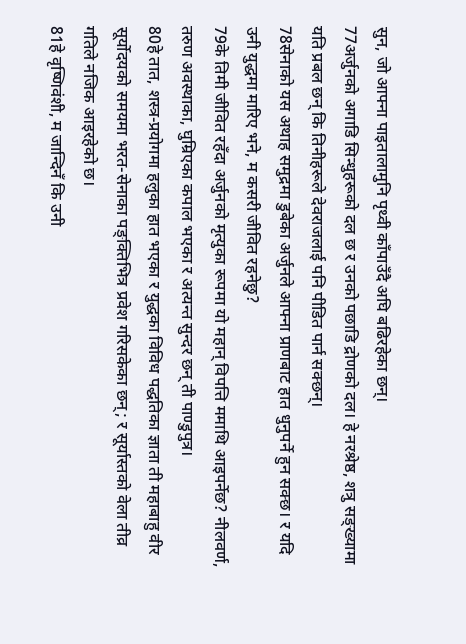सुन, जो आफ्ना पाइतालामुनि पृथ्वी काँपाउँदै अघि बढिरहेका छन्।
77अर्जुनको अगाडि सिन्धुहरूको दल छ र उनको पछाडि द्रोणको दल। हे नरश्रेष्ठ, शत्रु सङ्ख्यामा यति प्रबल छन् कि तिनीहरूले देवराजलाई पनि पीडित पार्न सक्छन्।
78सेनाको यस अथाह समुद्रमा डुबेका अर्जुनले आफ्ना प्राणबाट हात धुनुपर्ने हुन सक्छ। र यदि उनी युद्धमा मारिए भने, म कसरी जीवित रहनेछु?
79के तिमी जीवित रहँदा अर्जुनको मृत्युका रूपमा यो महान् विपत्ति ममाथि आइपर्नेछ? नीलवर्ण, तरुण अवस्थाका, घुम्रिएका कपाल भएका र अत्यन्त सुन्दर छन् ती पाण्डुपुत्र।
80हे तात, शस्त्र-प्रयोगमा हलुका हात भएका र युद्धका विविध पद्धतिका ज्ञाता ती महाबाहु वीर सूर्योदयको समयमा भरत-सेनाका पङ्क्तिभित्र प्रवेश गरिसकेका छन्; र सूर्यास्तको वेला तीव्र गतिले नजिक आइरहेको छ।
81हे वृष्णिवंशी, म जान्दिनँ कि उनी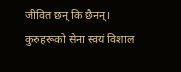जीवित छन् कि छैनन्। कुरुहरूको सेना स्वयं विशाल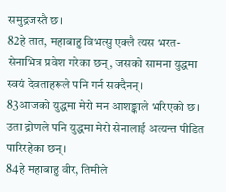समुद्रजस्तै छ।
82हे तात, महाबाहु विभत्सु एक्लै त्यस भरत-सेनाभित्र प्रवेश गरेका छन्, जसको सामना युद्धमा स्वयं देवताहरूले पनि गर्न सक्दैनन्।
83आजको युद्धमा मेरो मन आशङ्काले भरिएको छ। उता द्रोणले पनि युद्धमा मेरो सेनालाई अत्यन्त पीडित पारिरहेका छन्।
84हे महाबाहु वीर, तिमीले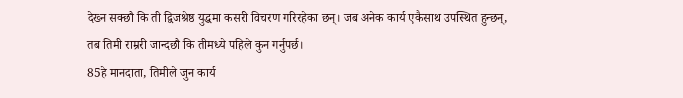देख्न सक्छौ कि ती द्विजश्रेष्ठ युद्धमा कसरी विचरण गरिरहेका छन्। जब अनेक कार्य एकैसाथ उपस्थित हुन्छन्, तब तिमी राम्ररी जान्दछौ कि तीमध्ये पहिले कुन गर्नुपर्छ।
85हे मानदाता, तिमीले जुन कार्य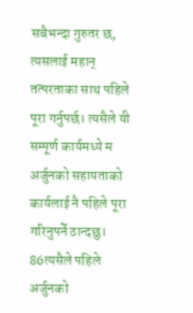सबैभन्दा गुरुतर छ, त्यसलाई महान् तत्परताका साथ पहिले पूरा गर्नुपर्छ। त्यसैले यी सम्पूर्ण कार्यमध्ये म अर्जुनको सहायताको कार्यलाई नै पहिले पूरा गरिनुपर्ने ठान्दछु।
86त्यसैले पहिले अर्जुनको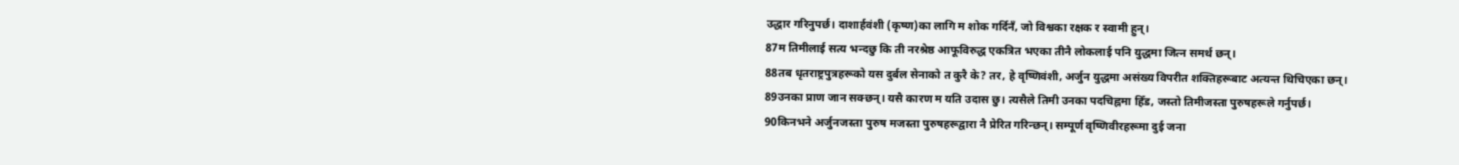उद्धार गरिनुपर्छ। दाशार्हवंशी (कृष्ण)का लागि म शोक गर्दिनँ, जो विश्वका रक्षक र स्वामी हुन्।
87म तिमीलाई सत्य भन्दछु कि ती नरश्रेष्ठ आफूविरुद्ध एकत्रित भएका तीनै लोकलाई पनि युद्धमा जित्न समर्थ छन्।
88तब धृतराष्ट्रपुत्रहरूको यस दुर्बल सेनाको त कुरै के? तर, हे वृष्णिवंशी, अर्जुन युद्धमा असंख्य विपरीत शक्तिहरूबाट अत्यन्त थिचिएका छन्।
89उनका प्राण जान सक्छन्। यसै कारण म यति उदास छु। त्यसैले तिमी उनका पदचिह्नमा हिँड, जस्तो तिमीजस्ता पुरुषहरूले गर्नुपर्छ।
90किनभने अर्जुनजस्ता पुरुष मजस्ता पुरुषहरूद्वारा नै प्रेरित गरिन्छन्। सम्पूर्ण वृष्णिवीरहरूमा दुई जना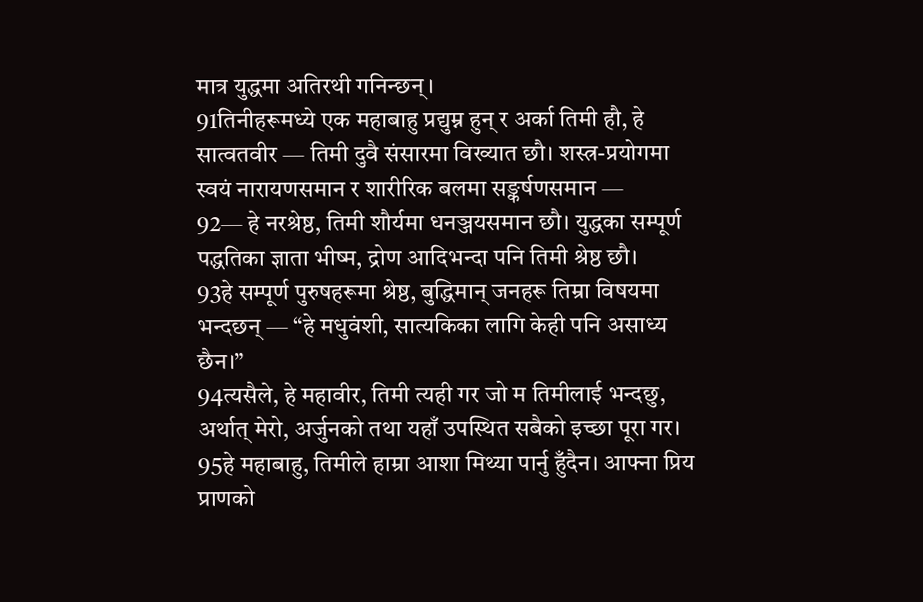मात्र युद्धमा अतिरथी गनिन्छन्।
91तिनीहरूमध्ये एक महाबाहु प्रद्युम्न हुन् र अर्का तिमी हौ, हे सात्वतवीर — तिमी दुवै संसारमा विख्यात छौ। शस्त्र-प्रयोगमा स्वयं नारायणसमान र शारीरिक बलमा सङ्कर्षणसमान —
92— हे नरश्रेष्ठ, तिमी शौर्यमा धनञ्जयसमान छौ। युद्धका सम्पूर्ण पद्धतिका ज्ञाता भीष्म, द्रोण आदिभन्दा पनि तिमी श्रेष्ठ छौ।
93हे सम्पूर्ण पुरुषहरूमा श्रेष्ठ, बुद्धिमान् जनहरू तिम्रा विषयमा भन्दछन् — “हे मधुवंशी, सात्यकिका लागि केही पनि असाध्य छैन।”
94त्यसैले, हे महावीर, तिमी त्यही गर जो म तिमीलाई भन्दछु, अर्थात् मेरो, अर्जुनको तथा यहाँ उपस्थित सबैको इच्छा पूरा गर।
95हे महाबाहु, तिमीले हाम्रा आशा मिथ्या पार्नु हुँदैन। आफ्ना प्रिय प्राणको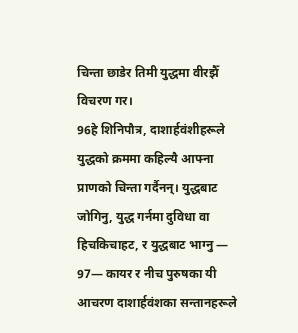चिन्ता छाडेर तिमी युद्धमा वीरझैँ विचरण गर।
96हे शिनिपौत्र, दाशार्हवंशीहरूले युद्धको क्रममा कहिल्यै आफ्ना प्राणको चिन्ता गर्दैनन्। युद्धबाट जोगिनु, युद्ध गर्नमा दुविधा वा हिचकिचाहट, र युद्धबाट भाग्नु —
97— कायर र नीच पुरुषका यी आचरण दाशार्हवंशका सन्तानहरूले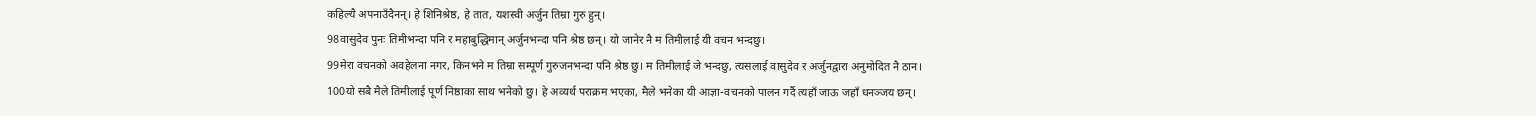कहिल्यै अपनाउँदैनन्। हे शिनिश्रेष्ठ, हे तात, यशस्वी अर्जुन तिम्रा गुरु हुन्।
98वासुदेव पुनः तिमीभन्दा पनि र महाबुद्धिमान् अर्जुनभन्दा पनि श्रेष्ठ छन्। यो जानेर नै म तिमीलाई यी वचन भन्दछु।
99मेरा वचनको अवहेलना नगर, किनभने म तिम्रा सम्पूर्ण गुरुजनभन्दा पनि श्रेष्ठ छु। म तिमीलाई जे भन्दछु, त्यसलाई वासुदेव र अर्जुनद्वारा अनुमोदित नै ठान।
100यो सबै मैले तिमीलाई पूर्ण निष्ठाका साथ भनेको छु। हे अव्यर्थ पराक्रम भएका, मैले भनेका यी आज्ञा-वचनको पालन गर्दै त्यहाँ जाऊ जहाँ धनञ्जय छन्।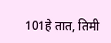101हे तात, तिमी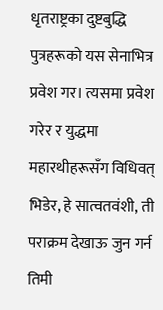धृतराष्ट्रका दुष्टबुद्धि पुत्रहरूको यस सेनाभित्र प्रवेश गर। त्यसमा प्रवेश गरेर र युद्धमा महारथीहरूसँग विधिवत् भिडेर, हे सात्वतवंशी, ती पराक्रम देखाऊ जुन गर्न तिमी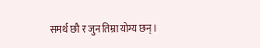समर्थ छौ र जुन तिम्रा योग्य छन्।